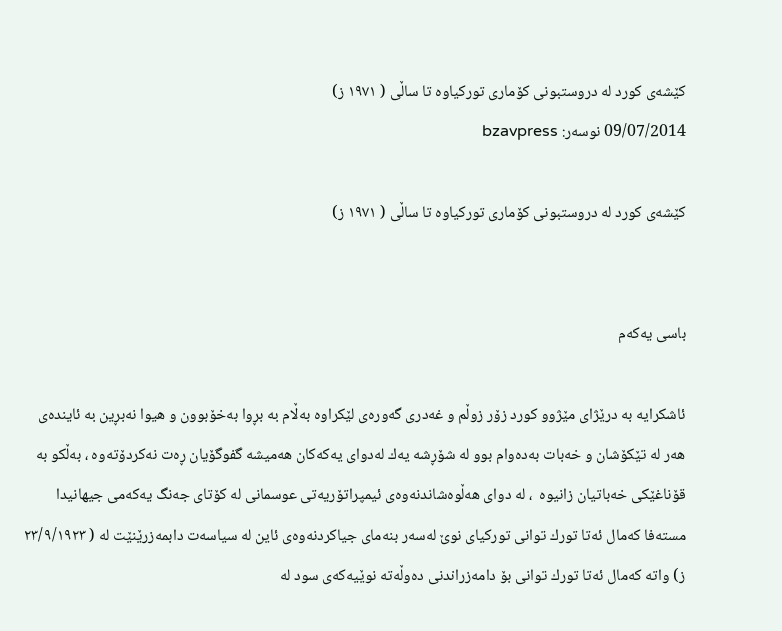كێشه‌ی كورد له‌ دروستبونی كۆماری توركیاوه‌ تا ساڵی ( ١٩٧١ ز)
09/07/2014 نوسەر: bzavpress

كێشه‌ی كورد له‌ دروستبونی كۆماری توركیاوه‌ تا ساڵی ( ١٩٧١ ز)


باسی یه‌كه‌م

ئاشكرایه‌ به‌ درێژای مێژوو كورد زۆر زوڵم و غه‌دری گه‌وره‌ی لێكراوه‌ به‌ڵام به‌ بڕوا به‌خۆبوون و هیوا نه‌بڕین به‌ ئاینده‌ی هه‌ر له‌ تێكۆشان و خه‌بات به‌ده‌وام بوو له‌ شۆڕشه‌ یه‌ك له‌دوای یه‌كه‌كان هه‌میشه‌ گفوگۆیان ڕه‌ت نه‌كردۆته‌وه‌ ، به‌ڵكو به‌ قۆناغێكی خه‌باتیان زانیوه‌  ، له‌ دوای هه‌ڵوه‌شاندنه‌وه‌ی ئیمپراتۆریه‌تی عوسمانی له‌ كۆتای جه‌نگ یه‌كه‌می جیهانیدا مسته‌فا كه‌مال ئه‌تا تورك توانی توركیای نوێ له‌سه‌ر بنه‌مای جیاكردنه‌وه‌ی ئاین له‌ سیاسه‌ت دابمه‌زرێنێت له‌ ( ٢٣/٩/١٩٢٣ ز) واته‌ كه‌مال ئه‌تا تورك توانی بۆ دامه‌زراندنی ده‌وڵه‌ته‌ نوێیه‌كه‌ی سود له‌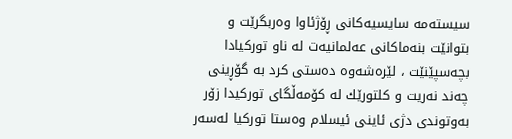سیسته‌مه‌ سایسیه‌كانی ڕۆژئاوا وه‌ربگرێت و بتوانێت بنه‌ماكانی عه‌لمانیه‌ت له‌ ناو توركیادا بچه‌سپێنێت ، لێره‌شه‌وه‌ ده‌ستی كرد به‌ گۆڕینی چه‌ند نه‌ریت و كلتورێك له‌ كۆمه‌ڵگای توركیدا زۆر به‌وتوندی دژی ئاینی ئیسلام وه‌ستا توركیا له‌سه‌ر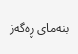بنه‌مای ڕه‌گه‌ز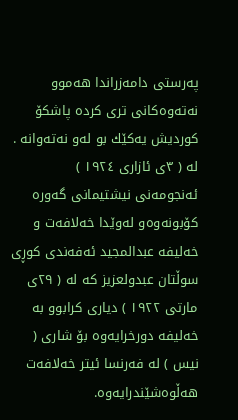په‌رستی دامه‌زراندا هه‌موو نه‌ته‌وه‌كانی تری كرده‌ پاشكۆ كوردیش یه‌كێك بو له‌و نه‌ته‌وانه‌ .
له‌ ( ٣ی ئازاری ١٩٢٤ ) ئه‌نجومه‌نی نیشتیمانی گه‌وره‌ كۆبونه‌وه‌و له‌وێدا خه‌لافه‌ت و خه‌لیفه‌ عبدالمجید ئه‌فه‌ندی كوڕی سوڵتان عبدولعزیز كه‌ له‌ ( ٢٩ی مارتی ١٩٢٢ ) دیاری كرابوو به‌ خه‌لیفه‌ دورخرایه‌وه‌ بۆ شاری ( نیس ) له‌ فه‌رنسا ئیتر خه‌لافه‌ت هه‌ڵوه‌شێندرایه‌وه‌.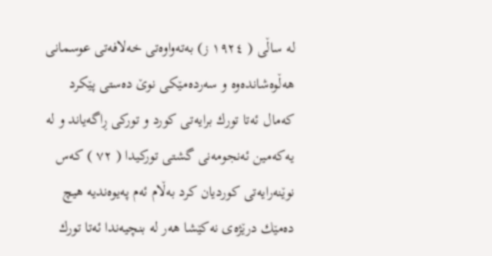له‌ ساڵی ( ١٩٢٤ ز) به‌ته‌واوه‌تی خه‌لافه‌تی عوسمانی هه‌ڵوه‌شانده‌وه‌ و سه‌رده‌مێكی نوێ ده‌ستی پێكرد كه‌مال ئه‌تا تورك برایه‌تی كورد و توركی ڕاگه‌یاند و له‌ یه‌كه‌مین ئه‌نجومه‌نی گشتی توركیدا ( ٧٢ ) كه‌س نوێنه‌رایه‌تی كوردیان كرد به‌ڵام ئه‌م په‌یوه‌ندیه‌ هیچ ده‌مێك درێژه‌ی نه‌كێشا هه‌ر له‌ بنچیه‌ندا ئه‌تا تورك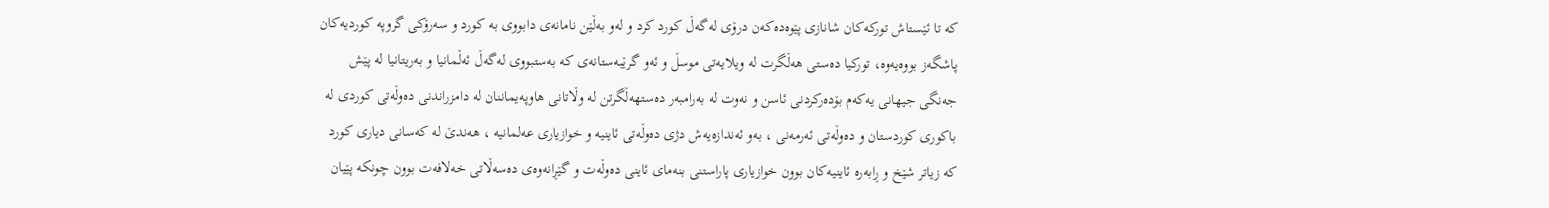كه‌ تا ئێستاش توركه‌كان شانازی پێوه‌ده‌كه‌ن درۆی له‌گه‌ڵ كورد كرد و له‌و به‌ڵێن نامانه‌ی دابووی به‌ كورد و سه‌رۆكی گروپه‌ كوردیه‌كان پاشگه‌ز بووه‌یه‌وه‌، توركیا ده‌ستی هه‌ڵگرت له‌ ویلایه‌تی موسڵ و ئه‌و گرێبه‌ستانه‌ی كه‌ به‌ستبووی له‌گه‌ڵ ئه‌ڵمانیا و به‌ریتانیا له‌ پێش جه‌نگی جیهانی یه‌كه‌م بۆده‌ركردنی ئاسن و نه‌وت له‌ به‌رامبه‌ر ده‌ستهه‌ڵگرتن له‌ وڵاتانی هاوپه‌یماننان له‌ دامزراندنی ده‌وڵه‌تی كوردی له‌ باكوری كوردستان و ده‌وڵه‌تی ئه‌رمه‌نی ، به‌و ئه‌ندازه‌یه‌ش دژی ده‌وڵه‌تی ئاینیه‌ و خوازیاری عه‌لمانیه‌ ، هه‌ندێ له‌ كه‌سانی دیاری كورد كه‌ زیاتر شێخ و ڕابه‌ره‌ ئاینیه‌كان بوون خوازیاری پاراستنی بنه‌مای ئاینی ده‌وڵه‌ت و گێڕانه‌وه‌ی ده‌سه‌ڵاتی خه‌لافه‌ت بوون چونكه‌ پێیان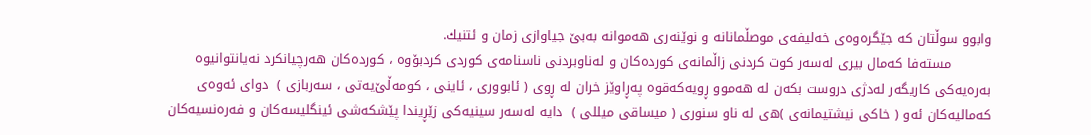وابوو سوڵتان كه‌ جێگره‌وه‌ی خه‌لیفه‌ی موصڵمانانه‌ و نوێنه‌ری هه‌موانه‌ به‌بێ جیاوازی زمان و ئتنیك.
         مسته‌فا كه‌مال بیری له‌سه‌ر كوت كردنی زاڵمانه‌ی كورده‌كان و له‌ناوبردنی ناسنامه‌ی كوردی كردبۆوه‌ ، كورده‌كان هه‌رچیانكرد نه‌یانتوانیوه‌ به‌ره‌یه‌كی كاریگه‌ر له‌دژی دروست بكه‌ن له‌ هه‌موو ڕویه‌كه‌قوه‌ په‌ڕاوێز خران له‌ ڕوی ( ئابووری ، ئاینی ، كومه‌ڵێ‌یه‌تی ، سه‌ربازی )  دوای ئه‌وه‌ی كه‌مالیه‌كان ئه‌و ( خاكی نیشتیمانه‌ی )ه‌ی له‌ ناو سنوری ( میساقی میللی )  دایه‌ له‌سه‌ر سینیه‌كی زێڕیندا پێشكه‌شی ئینگلیسه‌كان و فه‌ره‌نسیه‌كان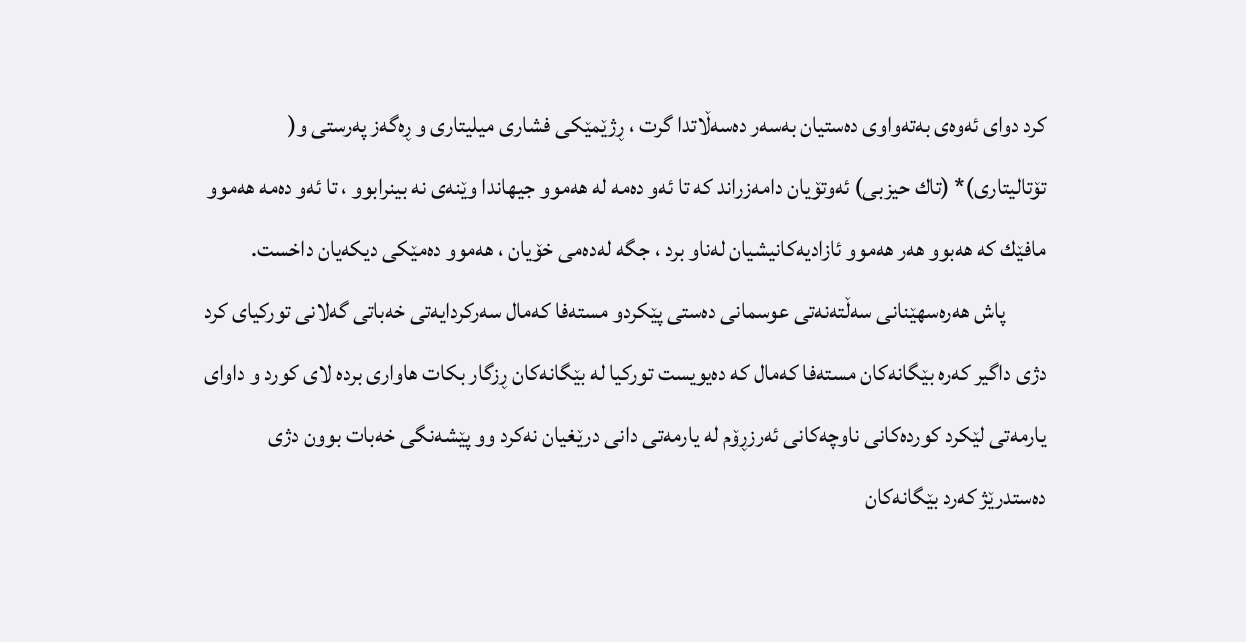كرد دوای ئه‌وه‌ی به‌ته‌واوی ده‌ستیان به‌سه‌ر ده‌سه‌ڵاتدا گرت ، ڕژێمێكی فشاری میلیتاری و ڕه‌گه‌ز په‌رستی و( تۆتالیتاری)* (تاك حیزبی) ئه‌وتۆیان دامه‌زراند كه‌ تا ئه‌و ده‌مه‌ له‌ هه‌موو جیهاندا وێنه‌ی نه‌ بینرابوو ، تا ئه‌و ده‌مه‌ هه‌موو مافێك كه‌ هه‌بوو هه‌ر هه‌موو ئازادیه‌كانیشیان له‌ناو برد ، جگه‌ له‌ده‌می خۆیان ، هه‌موو ده‌مێكی دیكه‌یان داخست.
         پاش هه‌ره‌سهێنانی سه‌ڵته‌نه‌تی عوسمانی ده‌ستی پێكردو مسته‌فا كه‌مال سه‌ركردایه‌تی خه‌باتی گه‌لانی توركیای كرد دژی داگیر كه‌ره‌ بێگانه‌كان مسته‌فا كه‌مال كه‌ ده‌یویست توركیا له‌ بێگانه‌كان ڕزگار بكات هاواری برده‌ لای كورد و داوای یارمه‌تی لێكرد كورده‌كانی ناوچه‌كانی ئه‌رزڕۆم له‌ یارمه‌تی دانی درێغیان نه‌كرد وو پێشه‌نگی خه‌بات بوون دژی ده‌ستدرێژ كه‌رد بێگانه‌كان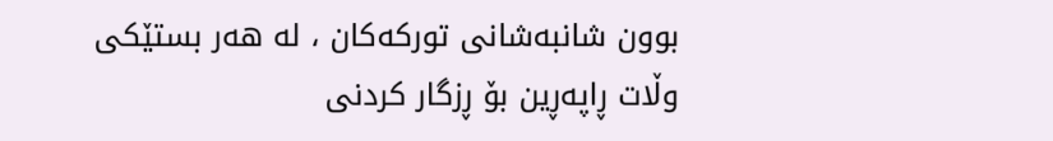بوون شانبه‌شانی توركه‌كان ، له‌ هه‌ر بستێكی وڵات ڕاپه‌ڕین بۆ ڕزگار كردنی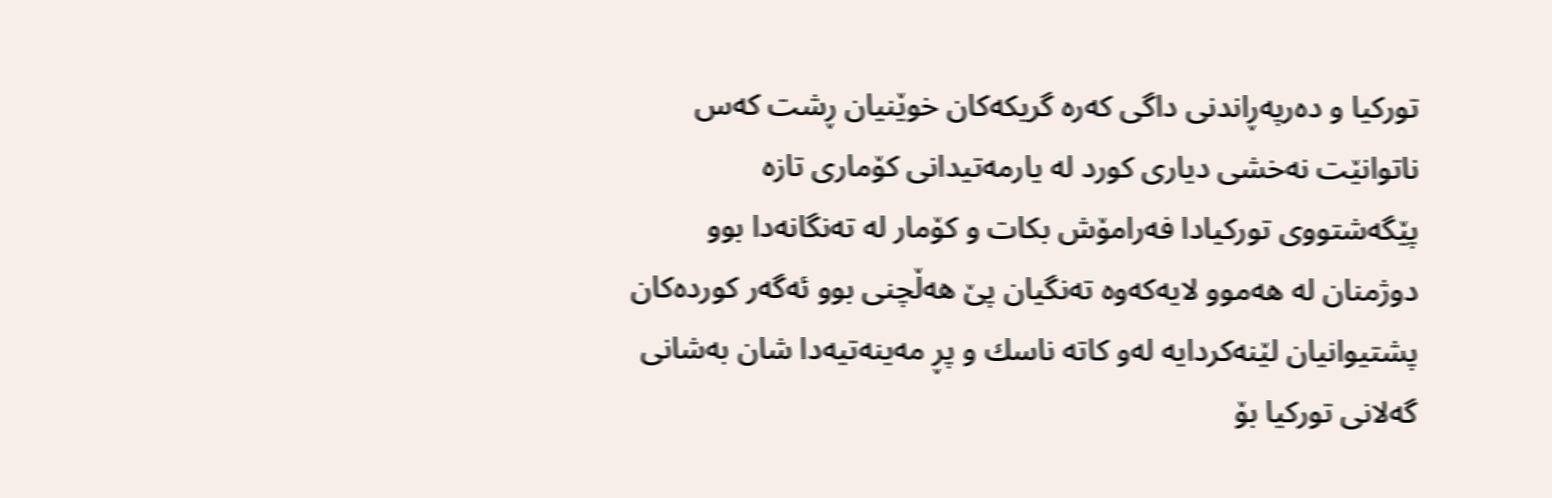توركیا و ده‌رپه‌ڕاندنی داگی كه‌ره‌ گریكه‌كان خوێنیان ڕشت كه‌س ناتوانێت نه‌خشی دیاری كورد له‌ یارمه‌تیدانی كۆماری تازه‌ پێگه‌شتووی توركیادا فه‌رامۆش بكات و كۆمار له‌ ته‌نگانه‌دا بوو دوژمنان له‌ هه‌موو لایه‌كه‌وه‌ ته‌نگیان پێ هه‌ڵچنی بوو ئه‌گه‌ر كورده‌كان پشتیوانیان لێنه‌كردایه‌ له‌و كاته‌ ناسك و پڕ مه‌ینه‌تیه‌دا شان به‌شانی گه‌لانی توركیا بۆ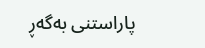پاراستنی به‌گه‌ڕ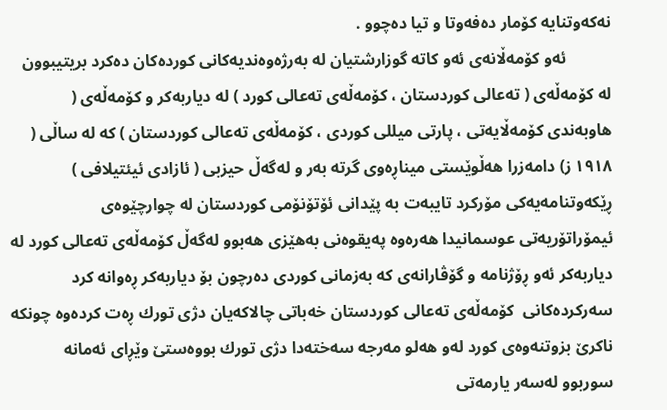نه‌كه‌وتنایه‌ كۆمار ده‌فه‌وتا و تیا ده‌چوو .
           ئه‌و كۆمه‌ڵانه‌ی ئه‌و كاته‌ گوزارشتیان له‌ به‌رژه‌وه‌ندیه‌كانی كورده‌كان ده‌كرد بریتیبوون له‌ كۆمه‌ڵه‌ی ( ته‌عالی كوردستان ، كۆمه‌ڵه‌ی ته‌عالی كورد ) له‌ دیاربه‌كر و كۆمه‌ڵه‌ی ( هاوبه‌ندی كۆمه‌ڵایه‌تی ، پارتی میللی كوردی ، كۆمه‌ڵه‌ی ته‌عالی كوردستان ) كه‌ له‌ ساڵی ( ١٩١٨ ز) دامه‌زرا هه‌ڵوێستی میناڕه‌وی گرته‌ به‌ر و له‌گه‌ڵ حیزبی ( ئازادی ئیئتیلافی ) ڕێكه‌وتنامه‌یه‌كی مۆركرد تایبه‌ت به‌ پێدانی ئۆتۆنۆمی كوردستان له‌ چوارچێوه‌ی ئیمۆراتۆریه‌تی عوسمانیدا هه‌ره‌وه‌ په‌یقوه‌نی به‌هێزی هه‌بوو له‌گه‌ڵ كۆمه‌ڵه‌ی ته‌عالی كورد له‌ دیاربه‌كر ئه‌و ڕۆژنامه‌ و گۆڤارانه‌ی كه‌ به‌زمانی كوردی ده‌رچون بۆ دیاربه‌كر ڕه‌وانه‌ كرد سه‌ركرده‌كانی  كۆمه‌ڵه‌ی ته‌عالی كوردستان خه‌باتی چالاكه‌یان دژی تورك ڕه‌ت كرده‌وه‌ چونكه‌ ناكرێ بزوتنه‌وه‌ی كورد له‌و هه‌لو مه‌رجه‌ سه‌خته‌دا دژی تورك بووه‌ستێ وێڕای ئه‌مانه‌ سوربوو له‌سه‌ر یارمه‌تی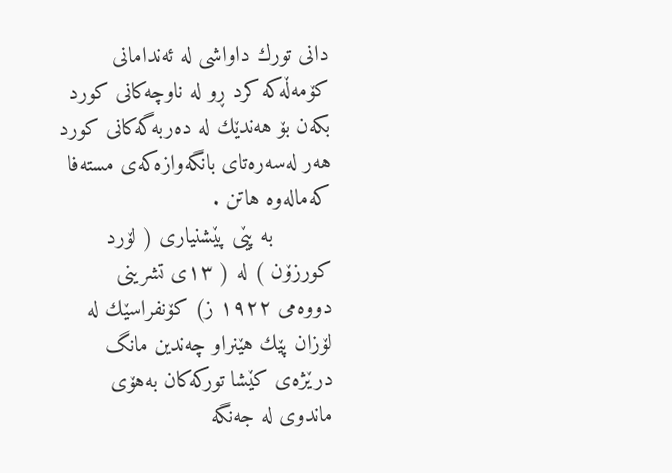دانی تورك داواشی له‌ ئه‌ندامانی كۆمه‌ڵه‌كه‌ كرد ڕو له‌ ناوچه‌كانی كورد بكه‌ن بۆ هه‌ندێك له‌ ده‌ربه‌گه‌كانی كورد هه‌ر له‌سه‌ره‌تای بانگه‌وازه‌كه‌ی مسته‌فا كه‌ماله‌وه‌ هاتن .
         به‌ پێی پێشنیاری ( لۆرد كورزۆن ) له‌ ( ١٣ی تشرینی دووه‌می ١٩٢٢ ز) كۆنفراسێك له‌ لۆزان پێك هێنراو چه‌ندین مانگ درێژه‌ی كێشا توركه‌كان به‌هۆی ماندوی له‌ جه‌نگه‌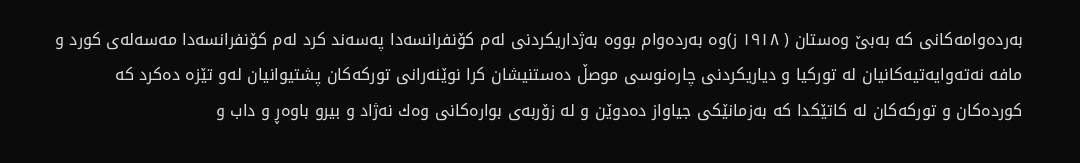به‌رده‌وامه‌كانی كه‌ به‌بێ وه‌ستان ( ١٩١٨ ز)وه‌ به‌رده‌وام بووه‌ به‌ژداریكردنی له‌م كۆنفرانسه‌دا په‌سه‌ند كرد له‌م كۆنفرانسه‌دا مه‌سه‌له‌ی كورد و مافه‌ نه‌ته‌وایه‌تیه‌كانیان له‌ توركیا و دیاریكردنی چاره‌نوسی موصڵ ده‌ستنیشان كرا نوێنه‌رانی توركه‌كان پشتیوانیان له‌و تێزه‌ ده‌كرد كه‌ كورده‌كان و توركه‌كان له‌ كاتێكدا كه‌ به‌زمانێكی جیاواز ده‌دوێن و له‌ زۆربه‌ی بواره‌كانی وه‌ك نه‌ژاد و بیرو باوه‌ڕ و داب و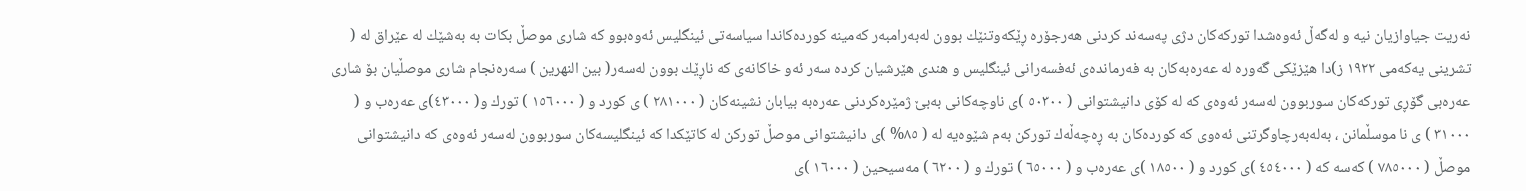نه‌ریت جیاوازیان نیه‌ و له‌گه‌ڵ ئه‌وه‌شدا توركه‌كان دژی په‌سه‌ند كردنی هه‌رجۆره‌ ڕێكه‌وتنێك بوون له‌به‌رامبه‌ر كه‌مینه‌ كورده‌كاندا سیاسه‌تی ئینگلیس ئه‌وه‌بوو كه‌ شاری موصڵ بكات به‌ به‌شێك له‌ عێراق له‌ ( تشرینی یه‌كه‌می ١٩٢٢ ز)دا هێزێكی گه‌وره‌ له‌ عه‌ره‌به‌كان به‌ فه‌رمانده‌ی ئه‌فسه‌رانی ئینگلیس و هندی هێرشیان كرده‌ سه‌ر ئه‌و خاكانه‌ی كه‌ ناڕێك بوون له‌سه‌ر( بین النهرین ) سه‌ره‌نجام شاری موصڵیان بۆ شاری عه‌ره‌بی گۆڕی توركه‌كان سوربوون له‌سه‌ر ئه‌وه‌ی كه‌ له‌ كۆی دانیشتوانی ( ٥٠٣٠٠ )ی ناوچه‌كانی به‌بێ ژمێره‌كردنی عه‌ره‌به‌ بیابان نشینه‌كان ( ٢٨١٠٠٠ ) ی كورد و ( ١٥٦٠٠٠ ) تورك و( ٤٣٠٠٠)ی عه‌ره‌ب و ( ٣١٠٠٠ ) ی نا موسڵمانن ، به‌له‌به‌رچاوگرتنی ئه‌ه‌وی كه‌ كورده‌كان به‌ ڕه‌چه‌ڵه‌ك توركن به‌م شێوه‌یه‌ له‌ ( ٨٥% )ی دانیشتوانی موصڵ توركن له‌ كاتێكدا كه‌ ئینگلیسه‌كان سوربوون له‌سه‌ر ئه‌وه‌ی كه‌ دانیشتوانی موصڵ ( ٧٨٥٠٠٠ ) كه‌سه‌ كه‌ ( ٤٥٤٠٠٠ )ی كورد و ( ١٨٥٠٠ )ی عه‌ره‌ب و ( ٦٥٠٠٠ ) تورك و ( ٦٢٠٠ ) مه‌سیحین ( ١٦٠٠٠ )ی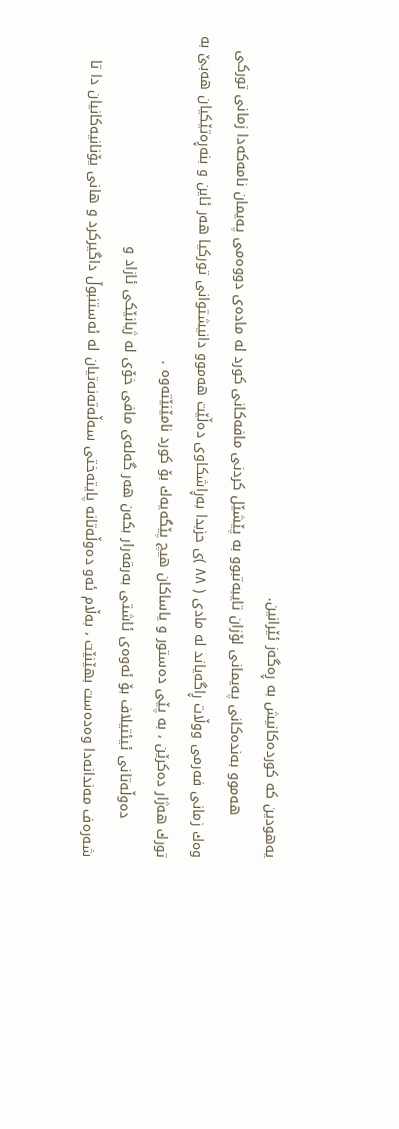یه‌هودین كه‌ كورده‌كانیش به‌ ڕه‌گه‌ز ئێرانین.
         هه‌موو به‌نده‌كانی په‌یمانی لۆزان تایبه‌تبوو به‌ پێشێل كردنی مافه‌كانی كورد له‌ ماده‌ی دووه‌می په‌یمان نامه‌كه‌دا زمانی توركی وه‌ك زمانی فه‌رمی ووڵات ڕاگه‌یاند له‌ مادی ( ٨٨ )ی حزبدا به‌ڕاشكاوی ده‌ڵێت هه‌موو دانیشتوانی توركیا هه‌ر ئاین و بنه‌ڕه‌تێكیان هه‌بێ به‌ تورك هه‌ژار ده‌كرێن ، به‌ پێی ده‌ستور و یاساكان هیچ پێگه‌یه‌ك بۆ كورد نامێنێته‌وه‌ .
        ده‌وڵه‌تانی ئیئتیلاف بۆ ئه‌وه‌ی ئاشتی به‌رقه‌رار بكه‌ن هه‌ر گه‌له‌ی مافی خۆی له‌ ژیانێكی ئازاد و
شه‌ره‌ف مه‌ندانه‌دا وه‌ده‌ست بهێنێت ، به‌ڵام ئه‌و ده‌وڵه‌تانه‌ پایته‌ختی سه‌ڵه‌ته‌نه‌تیان له‌ ئه‌ستنبوڵ داگیركرد و هانی یۆنانیه‌كانیان دا تا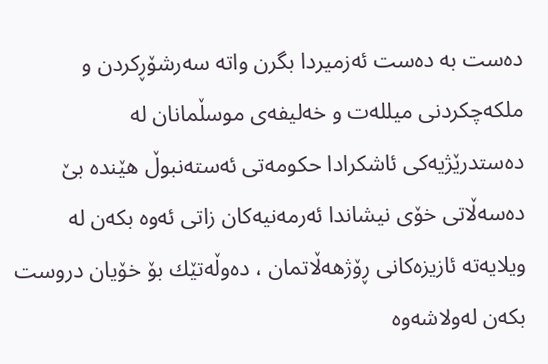ده‌ست به‌ ده‌ست ئه‌زمیردا بگرن واته‌ سه‌رشۆڕكردن و ملكه‌چكردنی میلله‌ت و خه‌لیفه‌ی موسڵمانان له‌ ده‌ستدرێژیه‌كی ئاشكرادا حكومه‌تی ئه‌سته‌نبوڵ هێنده‌ بێ ده‌سه‌ڵاتی خۆی نیشاندا ئه‌رمه‌نیه‌كان زاتی ئه‌وه‌ بكه‌ن له‌ ویلایه‌ته‌ ئازیزه‌كانی ڕۆژهه‌ڵاتمان ، ده‌وڵه‌تێك بۆ خۆیان دروست بكه‌ن له‌ولاشه‌وه‌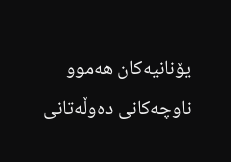یۆنانیه‌كان هه‌موو ناوچه‌كانی ده‌وڵه‌تانی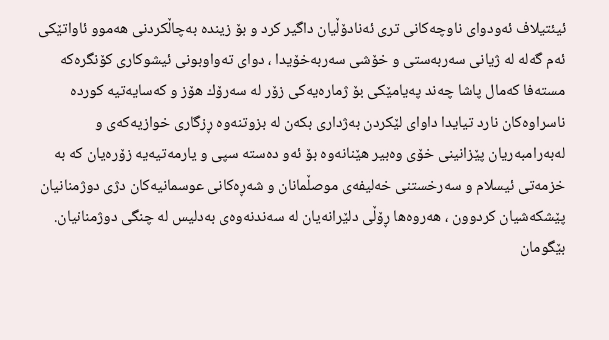ئیئتیلاف ئه‌ودوای ناوچه‌كانی تری ئه‌نادۆڵیان داگیر كرد و بۆ زینده‌ به‌چاڵكردنی هه‌موو ئاواتێكی ئه‌م گه‌له‌ له‌ ژیانی سه‌ربه‌ستی و خۆشی سه‌ربه‌خۆیدا ، دوای ته‌واوبونی ئیشوكاری كۆنگره‌كه‌ مسته‌فا كه‌مال پاشا چه‌ند په‌یامێكی بۆ ژماره‌یه‌كی زۆر له‌ سه‌رۆك هۆز و كه‌سایه‌تیه‌ كورده‌ ناسراوه‌كان نارد تیایدا داوای لێكردن به‌ژداری بكه‌ن له‌ بزوتنه‌وه‌ ڕزگاری خوازیه‌كه‌ی و له‌به‌رامبه‌ریان پێزانینی خۆی وه‌بیر هێنانه‌وه‌ بۆ ئه‌و ده‌سته‌ سپی و یارمه‌تیه‌یه‌ زۆره‌یان كه‌ به‌ خزمه‌تی ئیسلام و سه‌رخستنی خه‌لیفه‌ی موصڵمانان و شه‌ڕه‌كانی عوسمانیه‌كان دژی دوژمنانیان پێشكه‌شیان كردوون ، هه‌روه‌ها ڕۆڵی دلێرانه‌یان له‌ سه‌ندنه‌وه‌ی به‌دلیس له‌ چنگی دوژمنانیان. بێگومان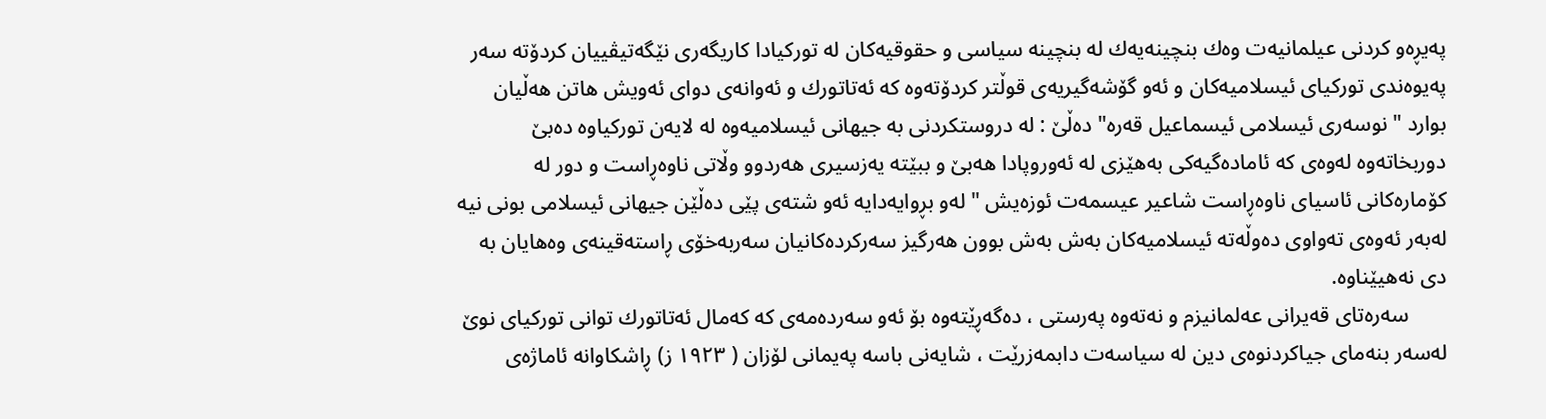په‌یڕه‌و كردنی عیلمانیه‌ت وه‌ك بنچینه‌یه‌ك له‌ بنچینه‌ سیاسی و حقوقیه‌كان له‌ توركیادا كاریگه‌ری نێگه‌تیڤییان كردۆته‌ سه‌ر په‌یوه‌ندی توركیای ئیسلامیه‌كان و ئه‌و گۆشه‌گیریه‌ی قوڵتر كردۆته‌وه‌ كه‌ ئه‌تاتورك و ئه‌وانه‌ی دوای ئه‌ویش هاتن هه‌ڵیان بوارد " نوسه‌ری ئیسلامی ئیسماعیل قه‌ره‌" ده‌ڵێ : له‌ دروستكردنی به‌ جیهانی ئیسلامیه‌وه‌ له‌ لایه‌ن توركیاوه‌ ده‌بێ دوربخاته‌وه‌ له‌وه‌ی كه‌ ئاماده‌گیه‌كی به‌هێزی له‌ ئه‌وروپادا هه‌بێ و ببێته‌ یه‌زسیری هه‌ردوو وڵاتی ناوه‌ڕاست و دور له‌ كۆماره‌كانی ئاسیای ناوه‌ڕاست شاعیر عیسمه‌ت ئوزه‌یش " له‌و بڕوایه‌دایه‌ ئه‌و شته‌ی پێی ده‌ڵێن جیهانی ئیسلامی بونی نیه‌ له‌به‌ر ئه‌وه‌ی ته‌واوی ده‌وڵه‌ته‌ ئیسلامیه‌كان به‌ش به‌ش بوون هه‌رگیز سه‌ركرده‌كانیان سه‌ربه‌خۆی ڕاسته‌قینه‌ی وه‌هایان به‌ دی نه‌هیێناوه‌.
       سه‌ره‌تای قه‌یرانی عه‌لمانیزم و نه‌ته‌وه‌ په‌رستی ، ده‌گه‌ڕێته‌وه‌ بۆ ئه‌و سه‌رده‌مه‌ی كه‌ كه‌مال ئه‌تاتورك توانی توركیای نوێ له‌سه‌ر بنه‌مای جیاكردنوه‌ی دین له‌ سیاسه‌ت دابمه‌زرێت ، شایه‌نی باسه‌ په‌یمانی لۆزان ( ١٩٢٣ ز) ڕاشكاوانه‌ ئاماژه‌ی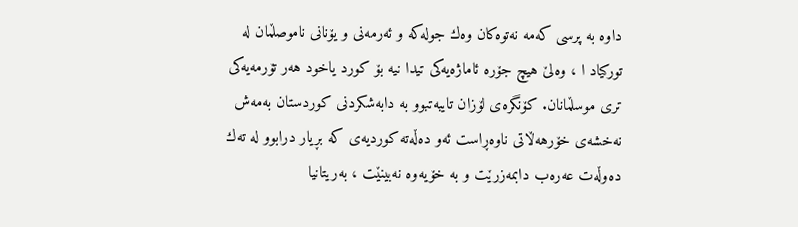داوه‌ به‌ پرسی كه‌مه‌ نه‌توه‌كان وه‌ك جوله‌كه‌ و ئه‌رمه‌نی و یۆنانی ناموصڵمان له‌ توركیاد ا ، وه‌لێ هیچ جۆره‌ ئاماژه‌یه‌كی تیدا نیه‌ بۆ كورد یاخود هه‌ر تۆرمه‌یه‌كی تری موسڵمانان. كۆنگره‌ی لۆزان تایبه‌تبوو به‌ دابه‌شكردنی كوردستان به‌مه‌ش نه‌خشه‌ی خۆرهه‌ڵاتی ناوه‌ڕاست ئه‌و ده‌ڵه‌ته‌ كوردیه‌ی كه‌ بڕیار درابوو له‌ ته‌ك ده‌وڵه‌ت عه‌ره‌ب دابمه‌زرێت و به‌ خۆیه‌وه‌ نه‌بینێت ، به‌ریتانیا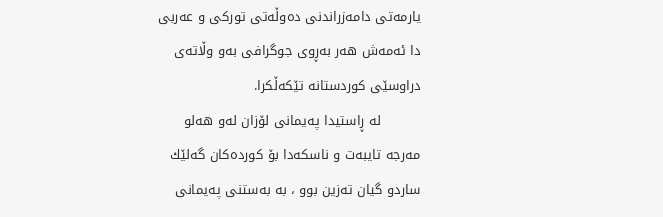یارمه‌تی دامه‌زراندنی ده‌وڵه‌تی توركی و عه‌ربی دا ئه‌مه‌ش هه‌ر به‌ڕوی جوگرافی به‌و وڵاته‌ی دراوسێی كوردستانه‌ تێكه‌ڵكرا.
         له‌ ڕاستیدا په‌یمانی لۆزان له‌و هه‌لو مه‌رجه‌ تایبه‌ت و ناسكه‌دا بۆ كورده‌كان گه‌لێك ساردو گیان ته‌زین بوو ، به‌ به‌ستنی په‌یمانی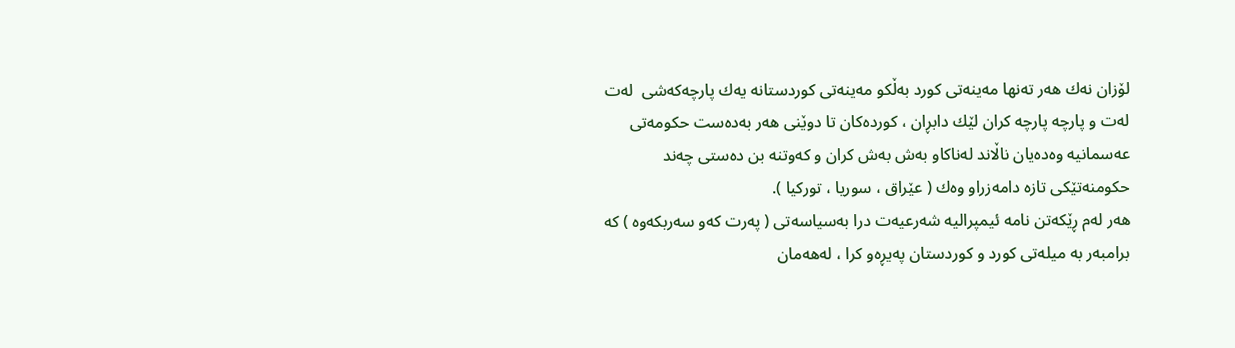لۆزان نه‌ك هه‌ر ته‌نها مه‌ینه‌تی كورد به‌ڵكو مه‌ینه‌تی كوردستانه‌ یه‌ك پارچه‌كه‌شی  له‌ت له‌ت و پارچه‌ پارچه‌ كران لێك دابڕان ، كورده‌كان تا دوێنی هه‌ر به‌ده‌ست حكومه‌تی عه‌سمانیه‌ وه‌ده‌یان ناڵاند له‌ناكاو به‌ش به‌ش كران و كه‌وتنه‌ بن ده‌ستی چه‌ند حكومنه‌تێكی تازه‌ دامه‌زراو وه‌ك ( عێراق ، سوریا ، توركیا ).
هه‌ر له‌م ڕێكه‌تن نامه‌ ئیمپرالیه‌ شه‌رعیه‌ت درا به‌سیاسه‌تی ( په‌رت كه‌و سه‌ربكه‌وه‌ ) كه‌ برامبه‌ر به‌ میله‌تی كورد و كوردستان په‌یڕه‌و كرا ، له‌هه‌مان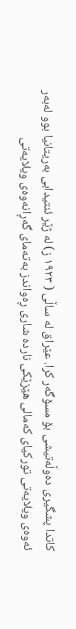كاتدا پشگیری ده‌وڵه‌تیشی بۆ مسۆگه‌ر كرا. عێراق له‌ ساڵی ( ١٩٢٣ ز) له‌ ژێر ئنتیدابی به‌ریتانیا بوو له‌به‌ر ئه‌وه‌ی ویلایه‌تی توركیای كه‌مالی هێزێكی نارده‌ شاری ڕه‌واندز به‌ته‌مای گه‌ڕانه‌وه‌ی ویلایه‌تی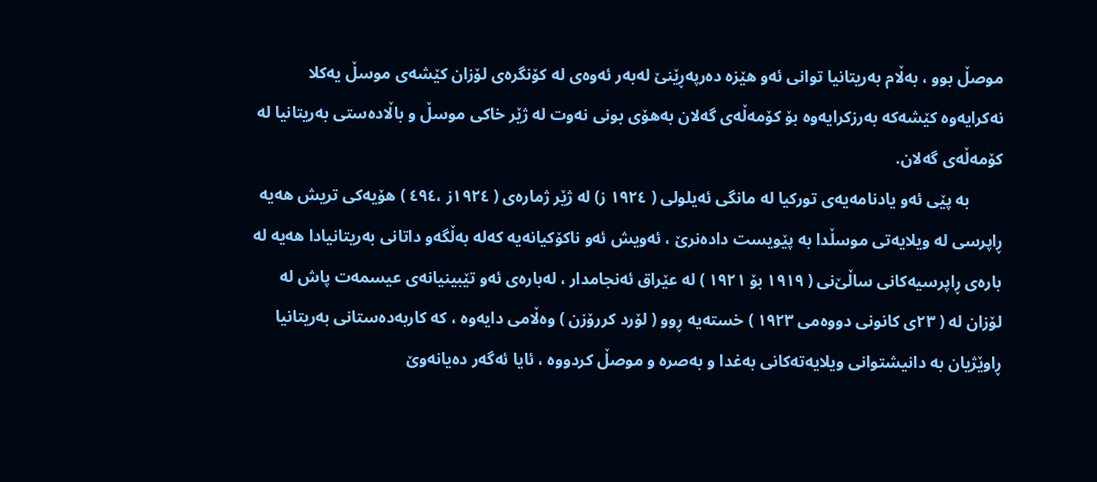موصڵ بوو ، به‌ڵام به‌ریتانیا توانی ئه‌و هێزه‌ ده‌رپه‌ڕێنێ له‌به‌ر ئه‌وه‌ی له‌ كۆنگره‌ی لۆزان كێشه‌ی موسڵ یه‌كلا نه‌كرایه‌وه‌ كێشه‌كه‌ به‌رزكرایه‌وه‌ بۆ كۆمه‌ڵه‌ی گه‌لان به‌هۆی بونی نه‌وت له‌ ژێر خاكی موسڵ و باڵاده‌ستی به‌ریتانیا له‌ كۆمه‌ڵه‌ی گه‌لان.
        به‌ پێی ئه‌و یادنامه‌یه‌ی توركیا له‌ مانگی ئه‌یلولی ( ١٩٢٤ ز) له‌ ژێر ژماره‌ی ( ١٩٢٤ز ،٤٩٤ ) هۆیه‌كی تریش هه‌یه‌ ڕاپرسی له‌ ویلایه‌تی موسڵدا به‌ پێویست داده‌نرێ ، ئه‌ویش ئه‌و ناكۆكیانه‌یه‌ كه‌له‌ به‌ڵگه‌و داتانی به‌ریتانیادا هه‌یه‌ له‌ باره‌ی ڕاپرسیه‌كانی ساڵێ‌نی ( ١٩١٩ بۆ ١٩٢١ ) له‌ عێراق ئه‌نجامدار ، له‌باره‌ی ئه‌و تێبینیانه‌ی عیسمه‌ت پاش له‌ لۆزان له‌ ( ٢٣ی كانونی دووه‌می ١٩٢٣ ) خسته‌یه‌ ڕوو ( لۆرد كررۆزن ) وه‌ڵامی دایه‌وه‌ ، كه‌ كاربه‌ده‌ستانی به‌ریتانیا ڕاوێژیان به‌ دانیشتوانی ویلایه‌ته‌كانی به‌غدا و به‌صره‌ و موصڵ كردووه‌ ، ئایا ئه‌گه‌ر ده‌یانه‌وێ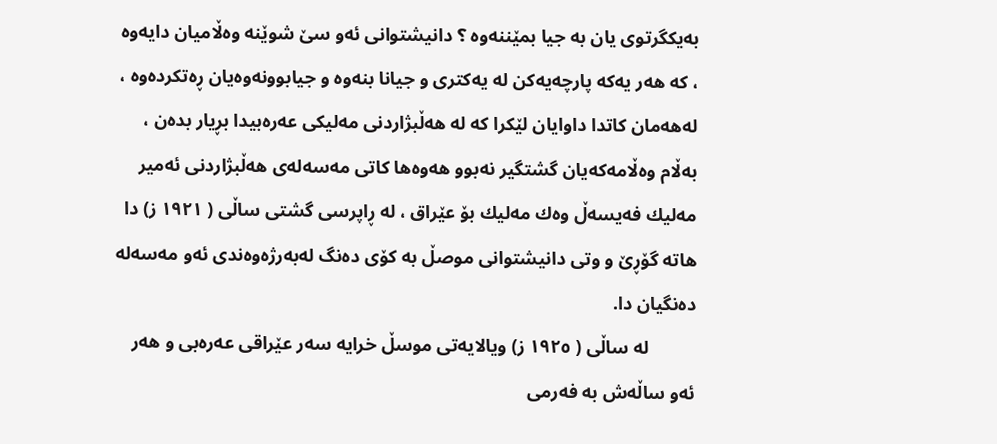به‌یكگرتوی یان به‌ جیا بمێننه‌وه‌ ؟ دانیشتوانی ئه‌و سێ شوێنه‌ وه‌ڵامیان دایه‌وه‌ ، كه‌ هه‌ر یه‌كه‌ پارچه‌یه‌كن له‌ یه‌كتری و جیانا بنه‌وه‌ و جیابوونه‌وه‌یان ڕه‌تكرده‌وه‌ ، له‌هه‌مان كاتدا داوایان لێكرا كه‌ له‌ هه‌ڵبژاردنی مه‌لیكی عه‌ره‌بیدا بڕیار بده‌ن ، به‌ڵام وه‌ڵامه‌كه‌یان گشتگیر نه‌بوو هه‌وه‌ها كاتی مه‌سه‌له‌ی هه‌ڵبژاردنی ئه‌میر مه‌لیك فه‌یسه‌ڵ وه‌ك مه‌لیك بۆ عێراق ، له‌ ڕاپرسی گشتی ساڵی ( ١٩٢١ ز) دا هاته‌ گۆڕێ و وتی دانیشتوانی موصڵ به‌ كۆی ده‌نگ له‌به‌رژه‌وه‌ندی ئه‌و مه‌سه‌له‌ ده‌نگیان دا.
          له‌ ساڵی ( ١٩٢٥ ز) ویالایه‌تی موسڵ خرایه‌ سه‌ر عێراقی عه‌ره‌بی و هه‌ر ئه‌و ساڵه‌ش به‌ فه‌رمی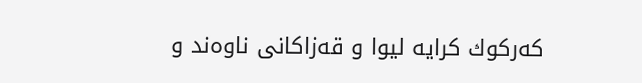كه‌ركوك كرایه‌ لیوا و قه‌زاكانی ناوه‌ند و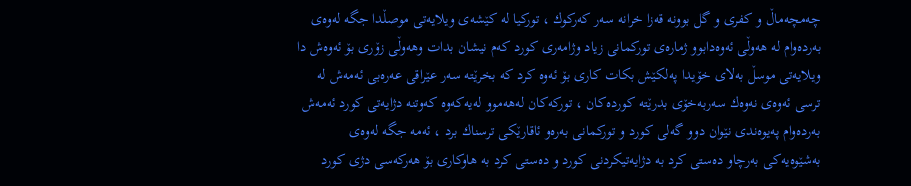چه‌مچه‌ماڵ و كفری و گل بوونه‌ قه‌زا خرانه‌ سه‌ر كه‌ركوك ، توركیا له‌ كێشه‌ی ویلایه‌تی موصڵدا جگه‌ له‌وه‌ی به‌رده‌وام له‌ هه‌وڵی ئه‌وه‌دابوو ژماره‌ی توركمانی زیاد وژامه‌ری كورد كه‌م نیشان بدات وهه‌وڵی زۆری بۆ ئه‌وه‌ش دا ویلایه‌تی موسڵ به‌لای خۆیدا په‌لكێش بكات كاری بۆ ئه‌وه‌ كرد كه‌ بخرێته‌ سه‌ر عێراقی عه‌ره‌بی ئه‌مه‌ش له‌ ترسی ئه‌وه‌ی نه‌وه‌ك سه‌ربه‌خۆی بدرێته‌ كورده‌كان ، توركه‌كان له‌هه‌موو له‌یه‌كه‌وه‌ كه‌وتنه‌ دژایه‌تی كورد ئه‌مه‌ش به‌رده‌وام په‌یوه‌ندی نێوان دوو گه‌لی كورد و توركمانی به‌ره‌و ئاقارێكی ترسناك برد ، ئه‌مه‌ جگه‌ له‌وه‌ی به‌شێوه‌یه‌كی به‌رچاو ده‌ستی كرد به‌ دژایه‌تیكردنی كورد و ده‌ستی كرد به‌ هاوكاری بۆ هه‌ركه‌سی دژی كورد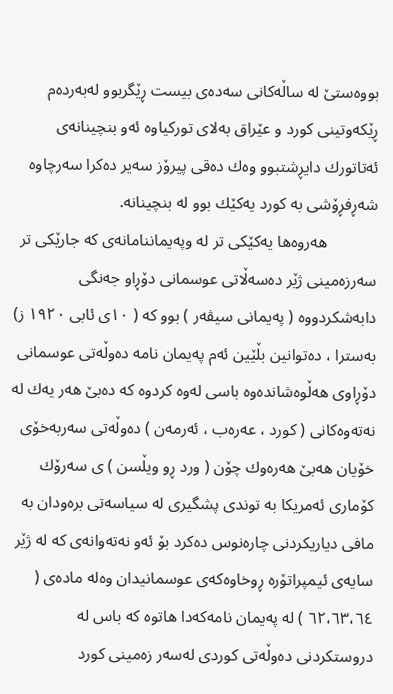بووه‌ستێ له‌ ساڵه‌كانی سه‌ده‌ی بیست ڕێگربوو له‌به‌رده‌م ڕێكه‌وتینی كورد و عێراق به‌لای توركیاوه‌ ئه‌و بنچینانه‌ی ئه‌تاتورك دایڕشتبوو وه‌ك ده‌قی پیرۆز سه‌یر ده‌كرا سه‌رچاوه‌ شه‌ڕفڕۆشی به‌ كورد یه‌كێك بوو له‌ بنچینانه‌.
            هه‌روه‌ها یه‌كێكی تر له‌ وپه‌یماننامانه‌ی كه‌ جارێكی تر سه‌رزه‌مینی ژێر ده‌سه‌ڵاتی عوسمانی دۆڕاو جه‌نگی دابه‌شكردووه‌ ( په‌یمانی سیڤه‌ر ) بوو كه‌ ( ١٠ی ئابی ١٩٢٠ ز) به‌سترا ، ده‌توانین بڵێین ئه‌م په‌یمان نامه‌ ده‌وڵه‌تی عوسمانی دۆڕاوی هه‌ڵوه‌شانده‌وه‌ باسی له‌وه‌ كردوه‌ كه‌ ده‌بێ هه‌ر یه‌ك له‌ نه‌ته‌وه‌كانی ( كورد ، عه‌ره‌ب ، ئه‌رمه‌ن ) ده‌وڵه‌تی سه‌ربه‌خۆی خۆیان هه‌بێ هه‌ره‌وك چۆن ( ورد ڕو ویڵسن ) ی سه‌رۆك كۆماری ئه‌مریكا به‌ توندی پشگیری له‌ سیاسه‌تی بره‌ودان به‌ مافی دیاریكردنی چاره‌نوس ده‌كرد بۆ ئه‌و نه‌ته‌وانه‌ی كه‌ له‌ ژێر سایه‌ی ئیمپراتۆره‌ ڕوخاوه‌كه‌ی عوسمانیدان وه‌له‌ ماده‌ی ( ٦٢،٦٣،٦٤ ) له‌ په‌یمان نامه‌كه‌دا هاتوه‌ كه‌ باس له‌ دروستكردنی ده‌وڵه‌تی كوردی له‌سه‌ر زه‌مینی كورد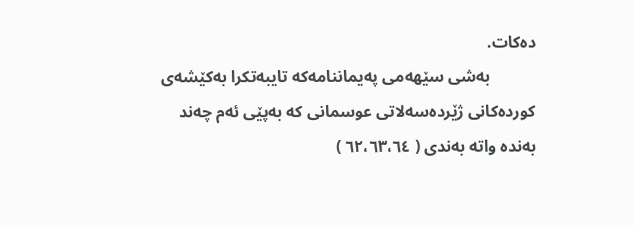ده‌كات.
           به‌شی سێهه‌می په‌یماننامه‌كه‌ تایبه‌تكرا به‌كێشه‌ی كورده‌كانی ژێرده‌سه‌لاتی عوسمانی كه‌ به‌پێی ئه‌م چه‌ند به‌نده‌ واته‌ به‌ندی ( ٦٢،٦٣،٦٤ )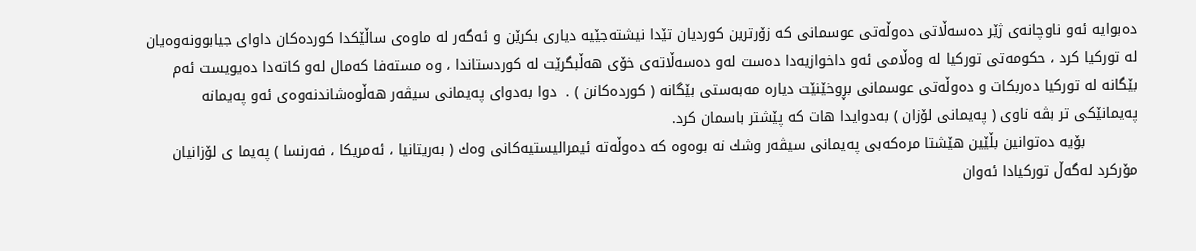ده‌بوایه‌ ئه‌و ناوچانه‌ی ژێر ده‌سه‌ڵاتی ده‌وڵه‌تی عوسمانی كه‌ زۆرترین كوردیان تێدا نیشته‌جێیه‌ دیاری بكرێن و ئه‌گه‌ر له‌ ماوه‌ی ساڵێكدا كورده‌كان داوای جیابوونه‌وه‌یان له‌ توركیا كرد ، حكومه‌تی توركیا له‌ وه‌ڵامی ئه‌و داخوازیه‌دا ده‌ست له‌و ده‌سه‌ڵاته‌ی خۆی هه‌ڵبگرێت له‌ كوردستاندا ، وه‌ مسته‌فا كه‌مال له‌و كاته‌دا ده‌یویست ئه‌م بێگانه‌ له‌ توركیا ده‌ربكات و ده‌وڵه‌تی عوسمانی بڕوخێنێت دیاره‌ مه‌به‌ستی بێگانه‌ ( كورده‌كانن ) .  دوا به‌دوای په‌یمانی سیڤه‌ر هه‌ڵوه‌شاندنه‌وه‌ی ئه‌و په‌یمانه‌ په‌یمانێكی تر بڤه‌ ناوی ( په‌یمانی لۆزان ) به‌دوایدا هات كه‌ پێشتر باسمان كرد.
           بۆیه‌ ده‌توانین بڵێین هێشتا مره‌كه‌بی په‌یمانی سیڤه‌ر وشك نه‌ بوه‌وه‌ كه‌ ده‌وڵه‌ته‌ ئیمرالیستیه‌كانی وه‌ك ( به‌ریتانیا ، ئه‌مریكا ، فه‌رنسا ) په‌یما ی لۆزانیان مۆركرد له‌گه‌ڵ توركیادا ئه‌وان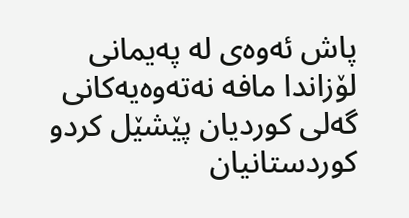پاش ئه‌وه‌ی له‌ په‌یمانی لۆزاندا مافه‌ نه‌ته‌وه‌یه‌كانی گه‌لی كوردیان پێشێل كردو كوردستانیان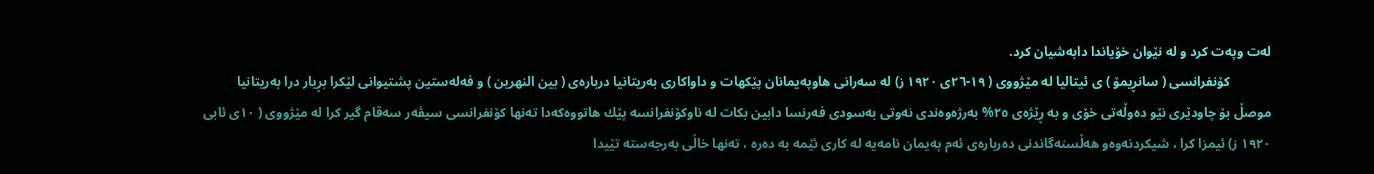له‌ت وپه‌ت كرد و له‌ نێوان خۆیاندا دابه‌شیان كرد.
            كۆنفرانسی ( سانڕیمۆ ) ی ئیتالیا له‌ مێژووی ( ١٩-٢٦ی ١٩٢٠ ز) له‌ سه‌رانی هاوپه‌یمانان پێكهات و داواكاری به‌ریتانیا درباره‌ی ( بین النهرین ) و فه‌له‌ستین پشتیوانی لێكرا بڕیار درا به‌ریتانیا موصڵ بۆ چاودێری نێو ده‌وڵه‌تی خۆی و به‌ ڕێژه‌ی ٢٥% به‌رژه‌وه‌ندی نه‌وتی به‌سودی فه‌رنسا دابین بكات له‌ ناوكۆنفرانسه‌ پێك هاتووه‌كه‌دا ته‌نها كۆنفرانسی سیڤه‌ر سه‌قام گیر كرا له‌ مێژووی ( ١٠ی ئابی ١٩٢٠ ز) ئیمزا كرا ، شیكردنه‌وه‌و هه‌ڵسنه‌گاندنی ده‌رباره‌ی ئه‌م په‌یمان نامه‌یه‌ له‌ كاری ئێمه‌ به‌ ده‌ره‌ ، ته‌نها خاڵی به‌رجه‌سته‌ تێیدا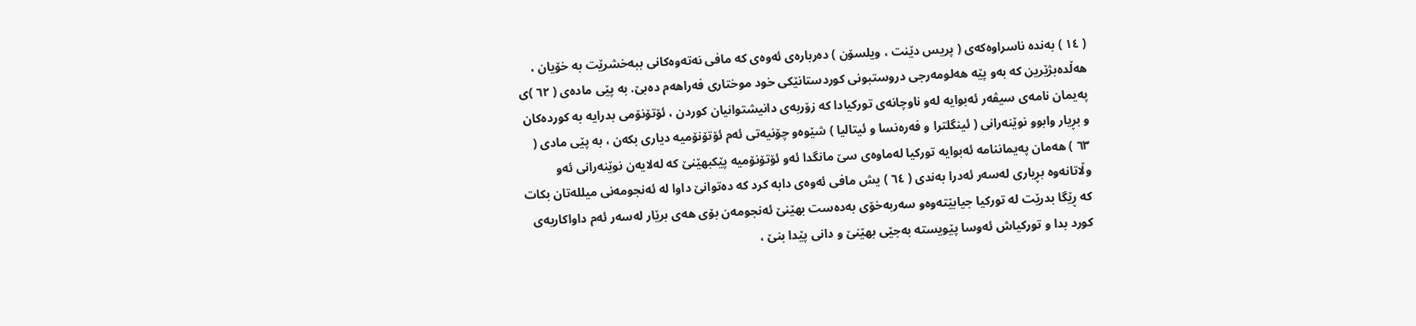( ١٤ ) به‌نده‌ ناسراوه‌كه‌ی ( پریس دێنت ، ویلسۆن ) ده‌رباره‌ی ئه‌وه‌ی كه‌ مافی نه‌ته‌وه‌كانی ببه‌خشرێت به‌ خۆیان ، هه‌ڵده‌بژێرین كه‌ به‌و پێه‌ هه‌لومه‌رجی دروستبونی كوردستانێكی خود موختاری فه‌راهه‌م ده‌بێ. به‌ پێی ماده‌ی ( ٦٢ )ی په‌یمان نامه‌ی سیڤه‌ر ئه‌بوایه‌ له‌و ناوچانه‌ی توركیادا كه‌ زۆربه‌ی دانیشتوانیان كوردن ، ئۆتۆنۆمی بدرایه‌ به‌ كورده‌كان و بڕیار وابوو نوێنه‌رانی ( ئینگلترا و فه‌ره‌نسا و ئیتالیا ) شێوه‌و چۆنیه‌تی ئه‌م ئۆتۆنۆمیه‌ دیاری بكه‌ن ، به‌ پێی مادی ( ٦٣ ) هه‌مان په‌یماننامه‌ ئه‌بوایه‌ توركیا له‌ماوه‌ی سێ مانگدا ئه‌و ئۆتۆنۆمیه‌ پێكبهێنێ كه‌ له‌لایه‌ن نوێنه‌رانی ئه‌و وڵاتانه‌وه‌ بڕیاری له‌سه‌ر ئه‌درا به‌ندی ( ٦٤ ) یش مافی ئه‌وه‌ی دابه‌ كرد كه‌ ده‌توانێ داوا له‌ ئه‌نجومه‌نی میلله‌تان بكات كه‌ ڕێگا بدرێت له‌ توركیا جیابێته‌وه‌و سه‌ربه‌خۆی به‌ده‌ست بهێنێ ئه‌نجومه‌ن بۆی هه‌ی برێار له‌سه‌ر ئه‌م داواكاریه‌ی كورد بدا و توركیاش ئه‌وسا پێویسته‌ به‌جێی بهێنێ و دانی پێدا بنێ ،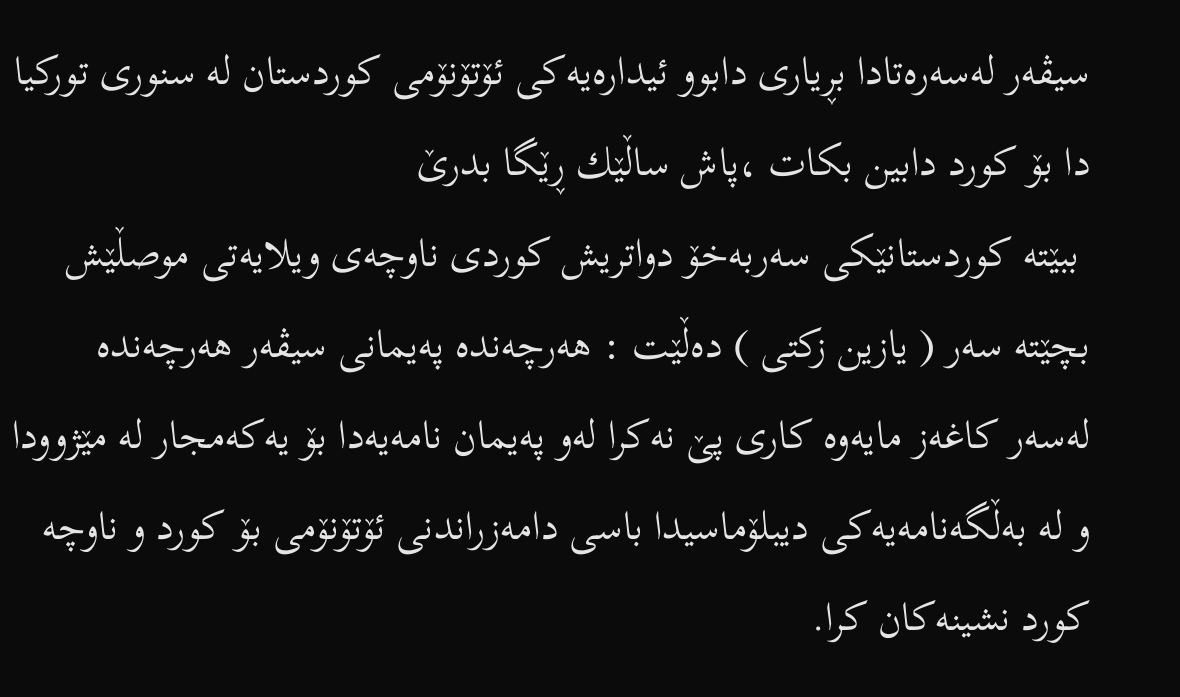سیڤه‌ر له‌سه‌ره‌تادا بڕیاری دابوو ئیداره‌یه‌كی ئۆتۆنۆمی كوردستان له‌ سنوری توركیا دا بۆ كورد دابین بكات ،پاش ساڵێك ڕێگا بدرێ
 ببێته‌ كوردستانێكی سه‌ربه‌خۆ دواتریش كوردی ناوچه‌ی ویلایه‌تی موصڵێش بچێته‌ سه‌ر ( یازین زكتی ) ده‌ڵێت : هه‌رچه‌نده‌ په‌یمانی سیڤه‌ر هه‌رچه‌نده‌ له‌سه‌ر كاغه‌ز مایه‌وه‌ كاری پێ نه‌كرا له‌و په‌یمان نامه‌یه‌دا بۆ یه‌كه‌مجار له‌ مێژوودا و له‌ به‌ڵگه‌نامه‌یه‌كی دیبلۆماسیدا باسی دامه‌زراندنی ئۆتۆنۆمی بۆ كورد و ناوچه‌ كورد نشینه‌كان كرا.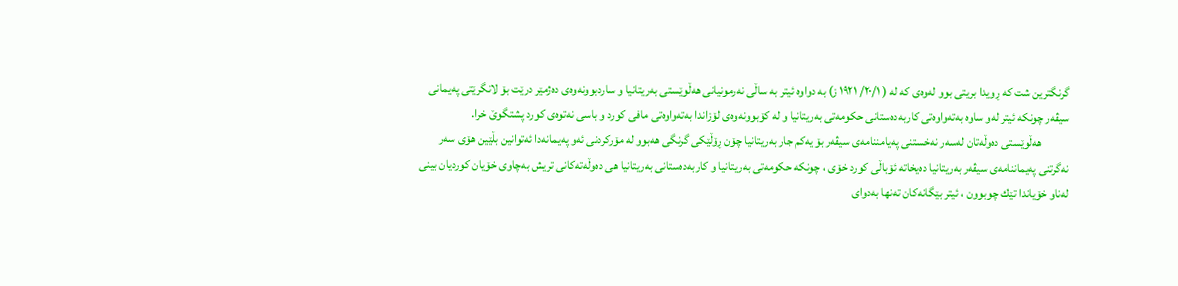گرنگترین شت كه‌ ڕویدا بریتی بوو له‌وه‌ی كه‌ له‌ ( ٢٠/١/ ١٩٢١ ز) به‌ دواوه‌ ئیتر به‌ ساڵی نه‌رمونیانی هه‌ڵوێستی به‌ریتانیا و ساردبوونه‌وه‌ی ده‌ژمێر درێت بۆ لانگرێتی په‌یمانی سیڤه‌ر چونكه‌ ئیتر له‌و ساوه‌ به‌ته‌واوه‌تی كاربه‌ده‌ستانی حكومه‌تی به‌ریتانیا و له‌ كۆبوونه‌وه‌ی لۆزاندا به‌ته‌واوه‌تی مافی كورد و باسی نه‌توه‌ی كورد پشتگوێ خرا.
           هه‌ڵوێستی ده‌وڵه‌تان له‌سه‌ر نه‌خستنی په‌یامننامه‌ی سیڤه‌ر بۆ یه‌كم جار به‌ریتانیا چۆن ڕۆڵێكی گرنگی هه‌بوو له‌ مۆركردنی ئه‌و په‌یمانه‌دا ئه‌توانین بڵێین هۆی سه‌ر نه‌گرتنی په‌یماننامه‌ی سیڤه‌ر به‌ریتانیا ده‌یخاته‌ ئۆباڵی كورد خۆی ، چونكه‌ حكومه‌تی به‌ریتانیا و كاربه‌ده‌ستانی به‌ریتانیا هی ده‌وڵه‌ته‌كانی تریش به‌چاوی خۆیان كوردیان بینی له‌ناو خۆیاندا تێك چوبوون ، ئیتر بێگانه‌كان ته‌نها به‌دوای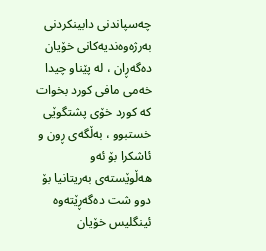چه‌سپاندنی دابینكردنی به‌رژه‌وه‌ندیه‌كانی خۆیان ده‌گه‌ڕان ، له‌ پێناو چیدا خه‌می مافی كورد بخوات كه‌ كورد خۆی پشتگوێی خستبوو ، به‌ڵگه‌ی ڕون و ئاشكرا بۆ ئه‌و هه‌ڵوێسته‌ی به‌ریتانیا بۆ دوو شت ده‌گه‌ڕێته‌وه‌ ئینگلیس خۆیان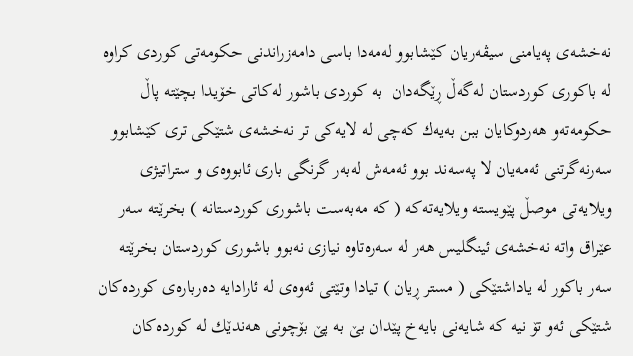نه‌خشه‌ی په‌یامنی سیڤه‌ریان كێشابوو له‌مه‌دا باسی دامه‌زراندنی حكومه‌تی كوردی كراوه‌ له‌ باكوری كوردستان له‌گه‌ڵ ڕێگه‌دان  به‌ كوردی باشور له‌كاتی خۆیدا بچێته‌ پاڵ حكومه‌ته‌و هه‌ردوكایان ببن به‌یه‌ك كه‌چی له‌ لایه‌كی تر نه‌خشه‌ی شتێكی تری كێشابوو سه‌رنه‌گرتنی ئه‌مه‌یان لا په‌سه‌ند بوو ئه‌مه‌ش له‌به‌ر گرنگی باری ئابووه‌ی و ستراتیژی ویلایه‌تی موصڵ پێویسته‌ ویلایه‌ته‌كه‌ ( كه‌ مه‌به‌ست باشوری كوردستانه‌ ) بخرێته‌ سه‌ر عێراق واته‌ نه‌خشه‌ی ئینگلیس هه‌ر له‌ سه‌ره‌تاوه‌ نیازی نه‌بوو باشوری كوردستان بخرێته‌ سه‌ر باكور له‌ یاداشتێكی ( مستر ڕیان ) تیادا وتێتی ئه‌وه‌ی له‌ ئارادایه‌ ده‌رباره‌ی كورده‌كان شتێكی ئه‌و تۆ نیه‌ كه‌ شایه‌نی بایه‌خ پێدان بێ به‌ پێ بۆچونی هه‌ندێك له‌ كورده‌كان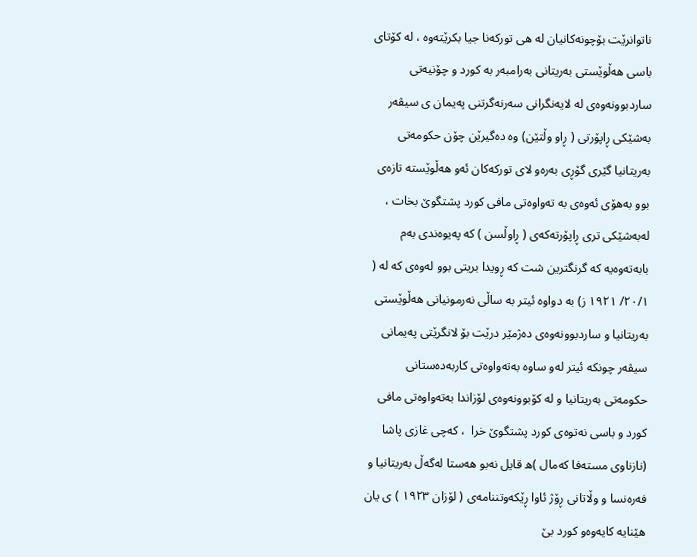ناتوانرێت بۆچونه‌كانیان له‌ هی توركه‌نا جیا بكرێته‌وه‌ ، له‌ كۆتای باسی هه‌ڵوێستی به‌ریتانی به‌رامبه‌ر به‌ كورد و چۆنیه‌تی ساردبوونه‌وه‌ی له‌ لایه‌نگرانی سه‌رنه‌گرتنی په‌یمان ی سیڤه‌ر به‌شێكی ڕاپۆرتی ( ڕاو وڵتێن) وه‌ ده‌گیرێن چۆن حكومه‌تی به‌ریتانیا گێری گۆڕی به‌ره‌و لای توركه‌كان ئه‌و هه‌ڵوێسته‌ تازه‌ی بوو به‌هۆی ئه‌وه‌ی به‌ ته‌واوه‌تی مافی كورد پشتگوێ بخات ، له‌به‌شێكی تری ڕاپۆرته‌كه‌ی ( ڕاوڵسن ) كه‌ په‌یوه‌ندی به‌م بابه‌ته‌وه‌یه‌ كه‌ گرنگترین شت كه‌ ڕویدا بریتی بوو له‌وه‌ی كه‌ له‌ ( ٢٠/١/ ١٩٢١ ز) به‌ دواوه‌ ئیتر به‌ ساڵی نه‌رمونیانی هه‌ڵوێستی به‌ریتانیا و ساردبوونه‌وه‌ی ده‌ژمێر درێت بۆ لانگرێتی په‌یمانی سیڤه‌ر چونكه‌ ئیتر له‌و ساوه‌ به‌ته‌واوه‌تی كاربه‌ده‌ستانی حكومه‌تی به‌ریتانیا و له‌ كۆبوونه‌وه‌ی لۆزاندا به‌ته‌واوه‌تی مافی كورد و باسی نه‌توه‌ی كورد پشتگوێ خرا  ، كه‌چی غازی پاشا (نازناوی مسته‌فا كه‌مال )ه‌ قایل نه‌بو هه‌ستا له‌گه‌ڵ به‌ریتانیا و فه‌ره‌نسا و وڵاتانی ڕۆژ ئاوا ڕێكه‌وتننامه‌ی ( لۆزان ١٩٢٣ ) ی یان هێنایه‌ كایه‌وه‌و كورد بێ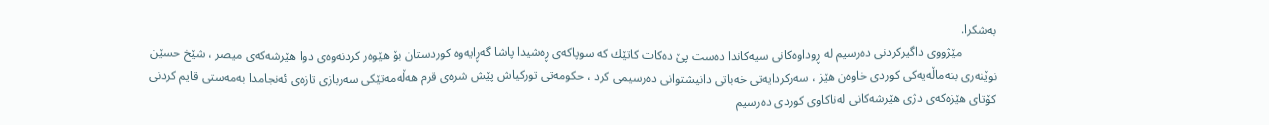به‌شكرا.
           مێژووی داگیركردنی ده‌رسیم له‌ ڕوداوه‌كانی سیه‌كاندا ده‌ست پێ ده‌كات كاتێك كه‌ سوپاكه‌ی ڕه‌شیدا پاشا گه‌ڕایه‌وه‌ كوردستان بۆ هێوه‌ر كردنه‌وه‌ی دوا هێرشه‌كه‌ی میصر ، شێخ حسێن نوێنه‌ری بنه‌ماڵه‌یه‌كی كوردی خاوه‌ن هێز ، سه‌ركردایه‌تی خه‌باتی دانیشتوانی ده‌رسیمی كرد ، حكومه‌تی توركیاش پێش شره‌ی قرم هه‌ڵه‌مه‌تێكی سه‌ربازی تازه‌ی ئه‌نجامدا به‌مه‌ستی قایم كردنی كۆتای هێزه‌كه‌ی دژی هێرشه‌كانی له‌ناكاوی كوردی ده‌رسیم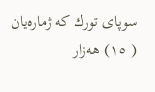سوپای تورك كه‌ ژماره‌یان ( ١٥) هه‌زار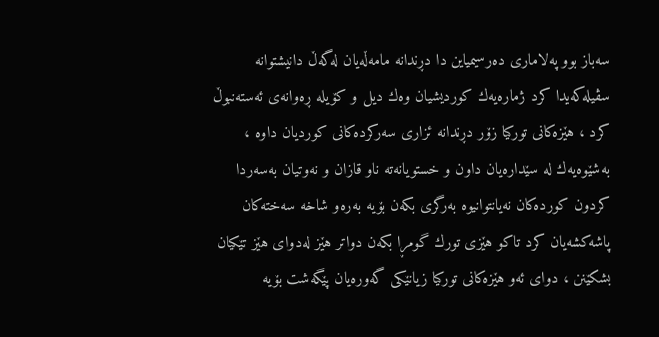سه‌باز بوو په‌لاماری ده‌رسیمیاین دا دڕندانه‌ مامه‌ڵه‌یان له‌گه‌ڵ دانیشتوانه‌ سڤیله‌كه‌یدا كرد ژماره‌یه‌ك كوردیشیان وه‌ك دیل و كۆیله‌ ڕه‌وانه‌ی ئه‌سته‌نبوڵ كرد ، هێزه‌كانی توركیا زۆر دڕندانه‌ ئزاری سه‌ركرده‌كانی كوردیان داوه‌ ، به‌شێوه‌یه‌ك له‌ سێداره‌یان داون و خستویانه‌ته‌ ناو قازان و نه‌وتیان به‌سه‌ردا كردون كورده‌كان نه‌یانتوانیوه‌ به‌رگری بكه‌ن بۆیه‌ به‌ره‌و شاخه‌ سه‌خته‌كان پاشه‌كشه‌یان كرد تاكو هێزی تورك گومڕا بكه‌ن دواتر هێز له‌دوای هێز تێكیان بشكێنن ، دوای ئه‌و هێزه‌كانی توركیا زیانێكی گه‌وره‌یان پێگه‌شت بۆیه‌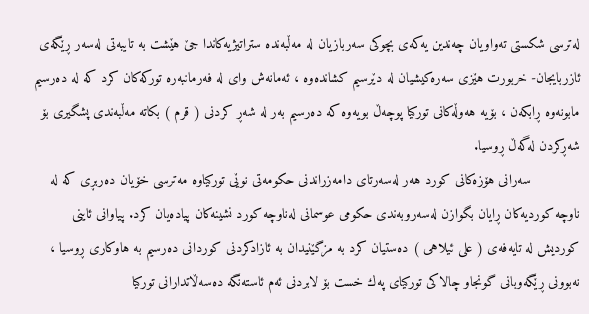له‌ترسی شكستی ته‌واویان چه‌ندین یه‌كه‌ی بچوكی سه‌ربازیان له‌ مه‌ڵبه‌نده‌ ستراتیژیه‌كاندا جێ هێشت به‌ تایبه‌تی له‌سه‌ر ڕێگه‌ی ئازربایجان- خربورت هێزی سه‌ره‌كیشیان له‌ دێرسیم كشانده‌وه‌ ، ئه‌مانه‌ش وای له‌ فه‌رمانبه‌ره‌ توركه‌كان كرد كه‌ له‌ ده‌رسیم مابونه‌وه‌ ڕابكه‌ن ، بۆیه‌ هه‌وڵه‌كانی توركیا پوچه‌ڵ بویه‌وه‌ كه‌ ده‌رسیم به‌ر له‌ شه‌ڕ كردنی ( قرم ) بكاته‌ مه‌ڵبه‌ندی پشگیری بۆ شه‌ڕكردن له‌گه‌ڵ ڕوسیا.
            سه‌رانی هۆزه‌كانی كورد هه‌ر له‌سه‌رتای دامه‌زراندنی حكومه‌تی نوێی توركیاوه‌ مه‌ترسی خۆیان ده‌ربڕی كه‌ له‌ ناوچه‌ كوردیه‌كان ڕایان بگوازن له‌سه‌روبه‌ندی حكومی عوسمانی له‌ناوچه‌ كورد نشینه‌كان پیاده‌یان كرد. پیاوانی ئاینی كوردیش له‌ تایه‌فه‌ی ( علی ئیلاهی ) ده‌ستیان كرد به‌ مزگێنیدان به‌ ئازادكردنی كوردانی ده‌رسیم به‌ هاوكاری ڕوسیا ، نه‌بوونی ڕێگه‌وبانی گونجاو چالاكی توركیای په‌ك خست بۆ لابردنی ئه‌م ئاسته‌نگه‌ ده‌سه‌ڵاتدارانی توركیا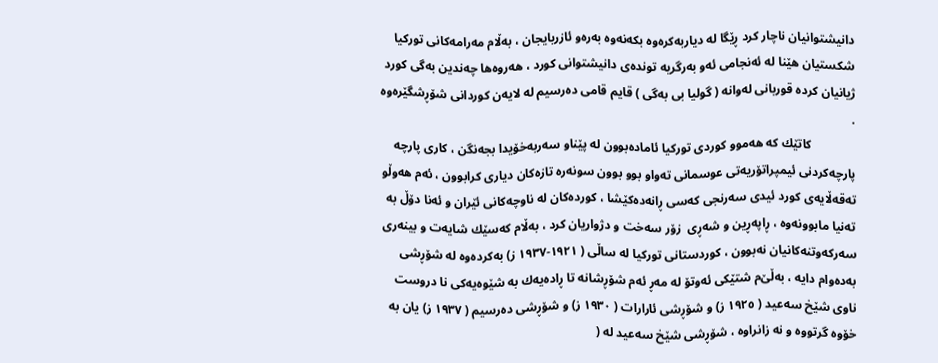دانیشتوانیان ناچار كرد ڕێگا له‌ دیاربه‌كره‌وه‌ بكه‌نه‌وه‌ به‌ره‌و ئازربایجان ، به‌ڵام مه‌رامه‌كانی توركیا شكستیان هێنا له‌ ئه‌نجامی ئه‌و به‌رگریه‌ تونده‌ی دانیشتوانی كورد ، هه‌روه‌ها چه‌ندین به‌گی كورد ژیانیان كرده‌ قوربانی له‌وانه‌ ( گولیا بی به‌گی ) قایم قامی ده‌رسیم له‌ لایه‌ن كوردانی شۆڕشگێره‌وه‌ .
              كاتێك كه‌ هه‌موو كوردی توركیا ئاماده‌بوون له‌ پێناو سه‌ربه‌خۆیدا بجه‌نگن ، كاری پارچه‌ پارچه‌كردنی ئیمپراتۆریه‌تی عوسمانی ته‌واو بوو بوون سونه‌ره‌ تازه‌كان دیاری كرابوون ، ئه‌م هه‌وڵو ته‌قه‌ڵایه‌ی كورد ئیدی سه‌رنجی كه‌سی ڕانه‌ده‌كێشا ، كورده‌كان له‌ ناوچه‌كانی ئێران و ئه‌نا دۆڵ به‌ ته‌نیا مابوونه‌وه‌ ، ڕاپه‌ڕین و شه‌ڕی  زۆر سه‌خت و دژواریان كرد ، به‌ڵام كه‌سێك شایه‌ت و بینه‌ری سه‌ركه‌وتنه‌كانیان نه‌بوون ، كوردستانی توركیا له‌ ساڵی ( ١٩٢١-١٩٣٧ ز) به‌كرده‌وه‌ له‌ شۆڕشی به‌ده‌وام دایه‌ ، به‌ڵێ‌م شتێكی ئه‌وتۆ له‌ مه‌ڕ ئه‌م شۆڕشانه‌ تا ڕاده‌یه‌ك به‌ شێوه‌یه‌كی نا دروست ناوی شێخ سه‌عید ( ١٩٢٥ ز) و شۆڕشی ئارارات ( ١٩٣٠ ز) و شۆڕشی ده‌رسیم ( ١٩٣٧ ز) یان به‌ خۆوه‌ گرتووه‌ و نه‌ زانراوه‌ ، شۆڕشی شێخ سه‌عید له‌ (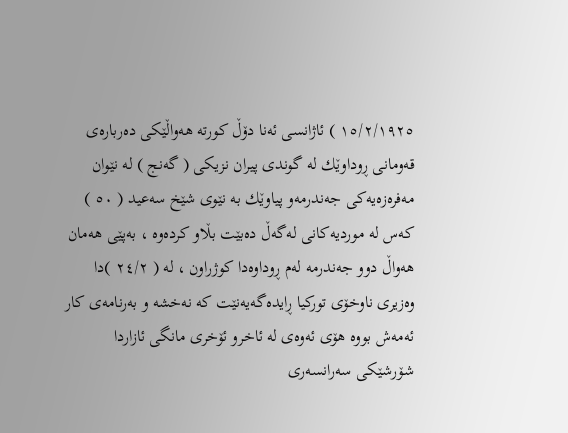١٥/٢/١٩٢٥ ) ئاژانسی ئه‌نا دۆڵ كورته‌ هه‌واڵێكی ده‌رباره‌ی قه‌ومانی ڕوداوێك له‌ گوندی پیران نزیكی ( گه‌نج ) له‌ نێوان مه‌فره‌زه‌یه‌كی جه‌ندرمه‌و پیاوێك به‌ نێوی شێخ سه‌عید ( ٥٠ ) كه‌س له‌ موردیه‌كانی له‌گه‌ڵ ده‌بێت بڵاو كرده‌وه‌ ، به‌پێی هه‌مان هه‌واڵ دوو جه‌ندرمه‌ له‌م ڕوداوه‌دا كوژراون ، له‌ ( ٢٤/٢ )دا وه‌زیری ناوخۆی توركیا ڕایده‌گه‌یه‌نێت كه‌ نه‌خشه‌ و به‌رنامه‌ی كار ئه‌مه‌ش بووه‌ هۆی ئه‌وه‌ی له‌ ئاخرو ئۆخری مانگی ئازاردا شۆرشێكی سه‌رانسه‌ری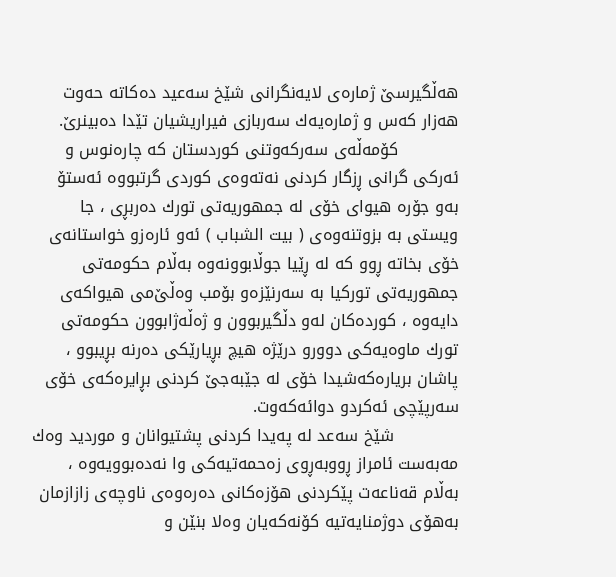هه‌ڵگیرسێ ژماره‌ی لایه‌نگرانی شێخ سه‌عید ده‌كاته‌ حه‌وت هه‌زار كه‌س و ژماره‌یه‌ك سه‌ربازی فیراریشیان تێدا ده‌بینرێ.
           كۆمه‌ڵه‌ی سه‌ركه‌وتنی كوردستان كه‌ چاره‌نوس و ئه‌ركی گرانی ڕزگار كردنی نه‌ته‌وه‌ی كوردی گرتبووه‌ ئه‌ستۆ به‌و جۆره‌ هیوای خۆی له‌ جمهوریه‌تی تورك ده‌ربڕی ، جا ویستی به‌ بزوتنه‌وه‌ی ( بیت الشباب ) ئه‌و ئاره‌زو خواستانه‌ی خۆی بخاته‌ ڕوو كه‌ له‌ ڕێیا جوڵابوونه‌وه‌ به‌ڵام حكومه‌تی جمهوریه‌تی توركیا به‌ سه‌رنێزه‌و بۆمب وه‌ڵێ‌می هیواكه‌ی دایه‌وه‌ ، كورده‌كان له‌و دڵگیربوون و ژه‌ڵه‌ژابوون حكومه‌تی تورك ماوه‌یه‌كی دوورو درێژه‌ هیچ بڕیارێكی ده‌رنه‌ بڕیبوو ، پاشان بریاره‌كه‌شیدا خۆی له‌ جێبه‌جێ كردنی بڕایره‌كه‌ی خۆی سه‌رپێچی ئه‌كردو دوائه‌كه‌وت.
            شێخ سه‌عد له‌ په‌یدا كردنی پشتیوانان و موردید وه‌ك مه‌به‌ست ئامراز ڕووبه‌ڕوی زه‌حمه‌تیه‌كی وا نه‌ده‌بوویه‌وه‌ ، به‌ڵام قه‌ناعه‌ت پێكردنی هۆزه‌كانی ده‌ره‌وه‌ی ناوچه‌ی زازازمان به‌هۆی دوژمنایه‌تیه‌ كۆنه‌كه‌یان وه‌لا بنێن و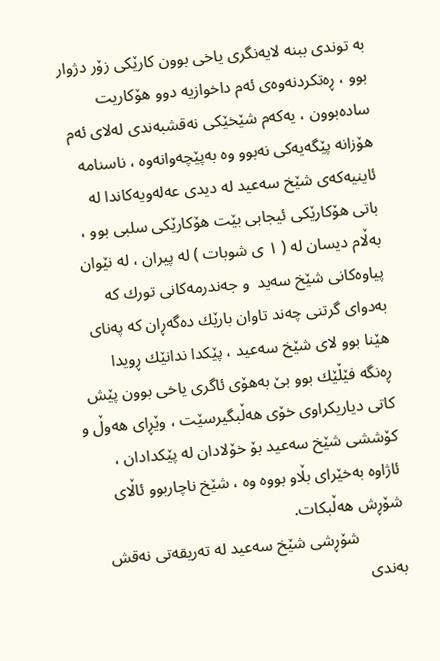به‌ توندی ببنه‌ لایه‌نگری یاخی بوون كارێكی زۆر دژوار بوو ، ڕه‌تكردنه‌وه‌ی ئه‌م داخوازیه‌ دوو هۆكاریت ساده‌بوون ، یه‌كه‌م شێخێكی نه‌قشبه‌ندی له‌لای ئه‌م هۆزانه‌ پێگه‌یه‌كی نه‌بوو وه‌ به‌پێچه‌وانه‌وه‌ ، ناسنامه‌ ئاینیه‌كه‌ی شێخ سه‌عید له‌ دیدی عه‌له‌ویه‌كاندا له‌ باتی هۆكارێكی ئیجابی بێت هۆكارێكی سلبی بوو ، به‌ڵام دیسان له‌ ( ١ ی شوبات ) له‌ پیران ، له‌ نێوان پیاوه‌كانی شێخ سه‌ید  و جه‌ندرمه‌كانی تورك كه‌ به‌دوای گرتنی چه‌ند تاوان بارێك ده‌گه‌ڕان كه‌ په‌نای هێنا بوو لای شێخ سه‌عید ، پێكدا ندانێك ڕویدا ڕه‌نگه‌ فێڵێك بوو بێ به‌هۆی ئاگری یاخی بوون پێش كاتی دیاریكراوی خۆی هه‌ڵبگیرسێت ، وێڕای هه‌وڵ و كۆششی شێخ سه‌عید بۆ خۆلادان له‌ پێكدادان ، ئاژاوه‌ به‌خێرای بڵاو بووه‌ وه‌ ، شێخ ناچاربوو ئاڵای شۆڕش هه‌ڵبكات.
           شۆڕشی شێخ سه‌عید له‌ ته‌ریقه‌تی نه‌قش به‌ندی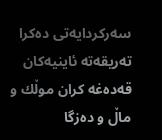سه‌ركردایه‌تی ده‌كرا ته‌ریقه‌ته‌ ئاینیه‌كان قه‌ده‌غه‌ كران موڵك و ماڵ و ده‌زگا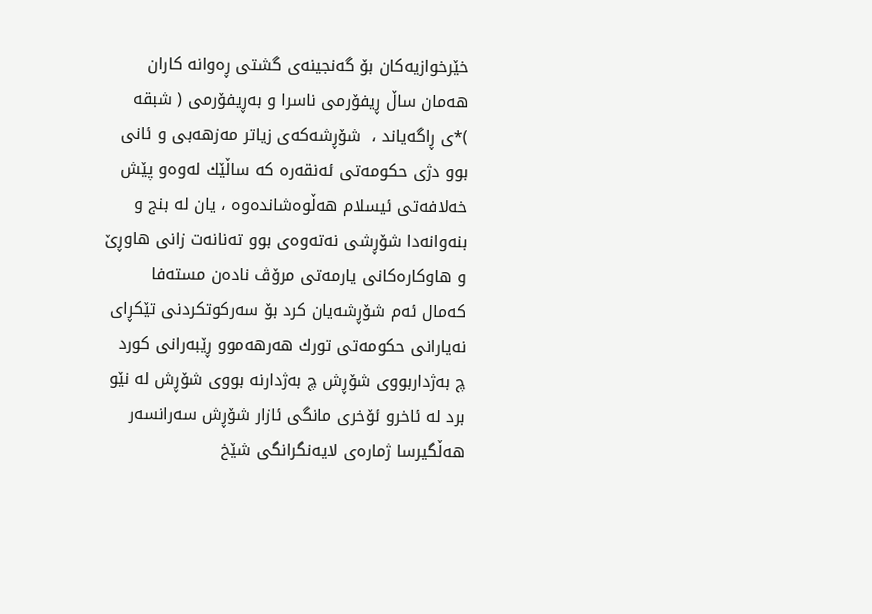خێرخوازیه‌كان بۆ گه‌نجینه‌ی گشتی ڕه‌وانه‌ كاران هه‌مان ساڵ ڕیفۆرمی ناسرا و به‌ڕیفۆرمی ( شبقه‌ )*ی ڕاگه‌یاند ،  شۆڕشه‌كه‌ی زیاتر مه‌زهه‌بی و ئانی بوو دژی حكومه‌تی ئه‌نقه‌ره‌ كه‌ ساڵێك له‌وه‌و پێش خه‌لافه‌تی ئیسلام هه‌ڵوه‌شانده‌وه‌ ، یان له‌ بنج و بنه‌وانه‌دا شۆڕشی نه‌ته‌وه‌ی بوو ته‌نانه‌ت زانی هاوڕێ و هاوكاره‌كانی یارمه‌تی مرۆڤ ناده‌ن مسته‌فا كه‌مال ئه‌م شۆڕشه‌یان كرد بۆ سه‌ركوتكردنی تێكڕای نه‌یارانی حكومه‌تی تورك هه‌رهه‌موو ڕێبه‌رانی كورد چ به‌ژداربووی شۆڕش چ به‌ژدارنه‌ بووی شۆڕش له‌ نێو برد له‌ ئاخرو ئۆخری مانگی ئازار شۆڕش سه‌رانسه‌ر هه‌ڵگیرسا ژماره‌ی لایه‌نگرانگی شێخ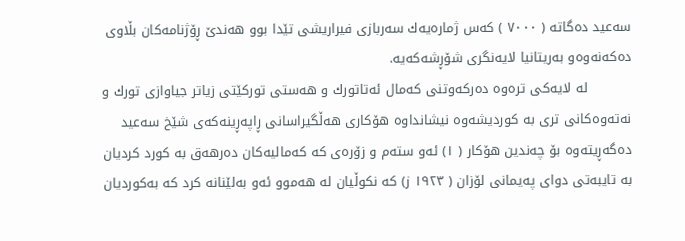سه‌عید ده‌گاته‌ ( ٧٠٠٠ ) كه‌س ژماره‌یه‌ك سه‌ربازی فیراریشی تێدا بوو هه‌ندێ ڕۆژنامه‌كان بڵاوی ده‌كه‌نه‌وه‌و به‌ریتانیا لایه‌نگری شۆڕشه‌كه‌یه‌.
          له‌ لایه‌كی تره‌وه‌ ده‌ركه‌وتنی كه‌مال ئه‌تاتورك و هه‌ستی توركێتی زیاتر جیاوازی تورك و نه‌ته‌وه‌كانی تری به‌ كوردیشه‌وه‌ نیشانداوه‌ هۆكاری هه‌ڵگیراسانی ڕاپه‌ڕینه‌كه‌ی شێخ سه‌عید ده‌گه‌ڕیته‌وه‌ بۆ چه‌ندین هۆكار ( ١) ئه‌و سته‌م و زۆره‌ی كه‌ كه‌مالیه‌كان ده‌رهه‌ق به‌ كورد كردیان به‌ تایبه‌تی دوای په‌یمانی لۆزان ( ١٩٢٣ ز) كه‌ نكوڵیان له‌ هه‌موو ئه‌و به‌لێنانه‌ كرد كه‌ به‌كوردیان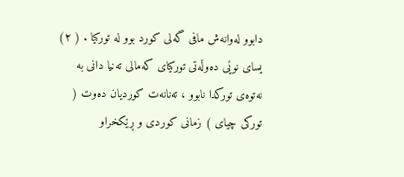دابوو له‌وانه‌ش مافی گه‌لی كورد بوو له‌ توركیا . ( ٢) یسای نوێی ده‌وڵه‌تی توركیای كه‌مالی ته‌نیا دانی به‌ نه‌توه‌ی توركدا نابوو ، ته‌نانه‌ت كوردیان ده‌وت ( توركی چیای ) زمانی كوردی و ڕێكخراو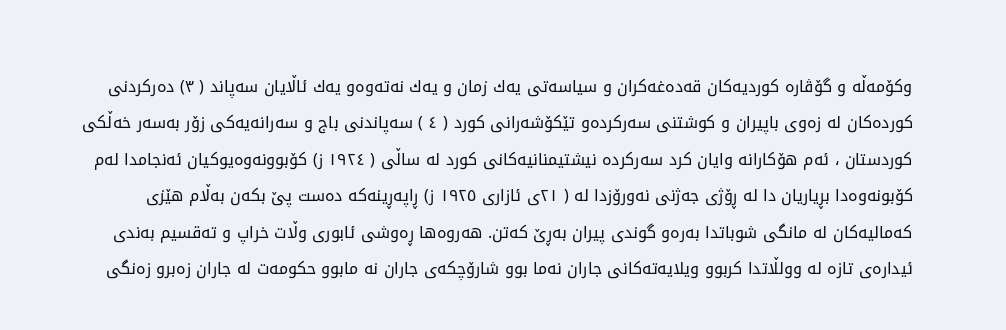وكۆمه‌ڵه‌ و گۆڤاره‌ كوردیه‌كان قه‌ده‌غه‌كران و سیاسه‌تی یه‌ك زمان و یه‌ك نه‌ته‌وه‌و یه‌ك ئاڵایان سه‌پاند ( ٣) ده‌ركردنی كورده‌كان له‌ زه‌وی باپیران و كوشتنی سه‌ركرده‌و تێكۆشه‌رانی كورد ( ٤ ) سه‌پاندنی باج و سه‌رانه‌یه‌كی زۆر به‌سه‌ر خه‌ڵكی كوردستان ، ئه‌م هۆكارانه‌ وایان كرد سه‌ركرده‌ نیشتیمنانیه‌كانی كورد له‌ ساڵی ( ١٩٢٤ ز) كۆبوونه‌وه‌یوكیان ئه‌نجامدا له‌م كۆبونه‌وه‌دا بڕیاریان دا له‌ ڕۆژی جه‌ژنی نه‌ورۆزدا له‌ ( ٢١ی ئازاری ١٩٢٥ ز) ڕاپه‌ڕینه‌كه‌ ده‌ست پێ بكه‌ن به‌ڵام هێزی كه‌مالیه‌كان له‌ مانگی شوباتدا به‌ره‌و گوندی پیران به‌ڕێ كه‌تن. هه‌روه‌ها ڕه‌وشی ئابوری وڵات خراپ و ته‌قسیم به‌ندی ئیداره‌ی تازه‌ له‌ وولڵاتدا كربوو ویلایه‌ته‌كانی جاران نه‌ما بوو شارۆچكه‌ی جاران نه‌ مابوو حكومه‌ت له‌ جاران زه‌برو زه‌نگی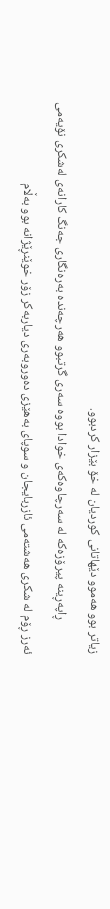زیاتر بوو هه‌موو دێهاتانی كوردیان له‌ خۆ بێزار كردبوو.
            ڕاپه‌ڕینه‌ پیرۆزه‌كه‌ له‌ سه‌رچاوه‌كه‌ی خوادا بووه‌ سه‌ری گرتبوو هه‌رچه‌نده‌ به‌ره‌نگاری جه‌نگ كارانه‌ی له‌شكری نۆیه‌می ئه‌رز ڕۆم له‌ شكری هه‌شته‌می ئازربایجان و سوپای به‌هێزی ده‌وروبه‌ری دیاربه‌كر زۆر خوێنڕێژانه‌ بوو به‌ڵام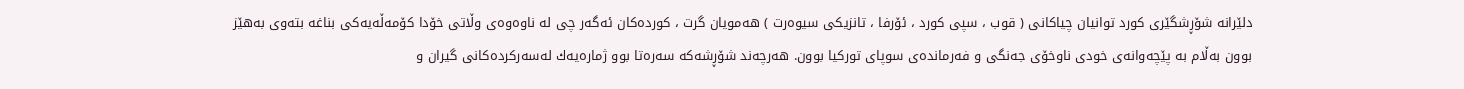دلێرانه‌ شۆڕشگێری كورد توانیان چیاكانی ( قوب ، سپی كورد ، ئۆرفا ، تانزیكی سیوه‌رت ) هه‌مویان گرت ، كورده‌كان ئه‌گه‌ر چی له‌ ناوه‌وه‌ی وڵاتی خۆدا كۆمه‌ڵه‌یه‌كی بناغه‌ بته‌وی به‌هێز بوون به‌ڵام به‌ پێچه‌وانه‌ی خودی ناوخۆی جه‌نگی و فه‌رمانده‌ی سوپای توركیا بوون. هه‌رچه‌ند شۆڕشه‌كه‌ سه‌ره‌تا بوو ژماره‌یه‌ك له‌سه‌ركرده‌كانی گیران و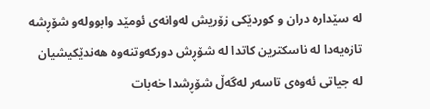له‌ سێداره‌ دران و كوردێكی زۆریش له‌وانه‌ی ئومێد وابووله‌و شۆڕشه‌ تازه‌یه‌دا له‌ ناسكترین كاتدا له‌ شۆڕش دوركه‌وتنه‌وه‌ هه‌ندێكیشیان له‌ جیاتی ئه‌وه‌ی تاسه‌ر له‌گه‌ڵ شۆڕشدا خه‌بات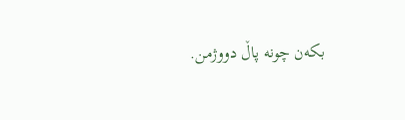بكه‌ن چونه‌ پاڵ دووژمن.